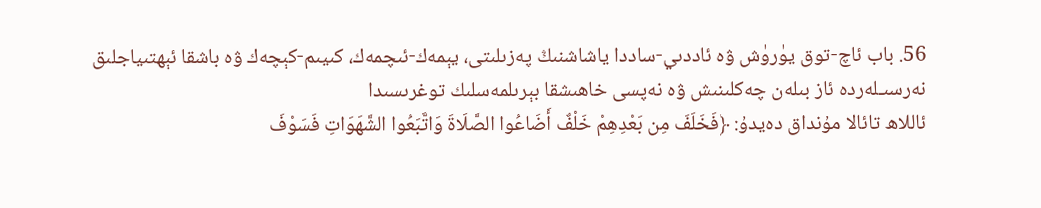56. باب ئاچ-توق يۈرۈش ۋە ئاددىي-ساددا ياشاشنىڭ پەزىلىتى، يېمەك-ئىچمەك، كىيىم-كېچەك ۋە باشقا ئېھتىياجلىق نەرسىـلەردە ئاز بىلەن چەكلىنىش ۋە نەپسى خاھىشقا بېرىلمەسلىك توغرىسىدا
ئاللاھ تائالا مۇنداق دەيدۇ: ﴿فَخَلَفَ مِن بَعْدِهِمْ خَلْفٌ أَضَاعُوا الصَّلَاةَ وَاتَّبَعُوا الشَّهَوَاتِ فَسَوْفَ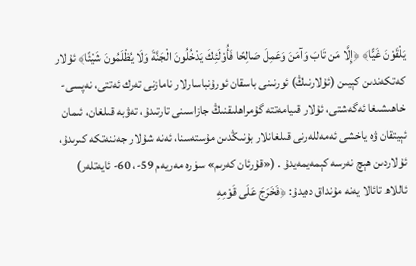يَلْقَوْنَ غَيًّا﴾ ﴿إِلَّا مَن تَابَ وَآمَنَ وَعَمِلَ صَالِحًا فَأُوْلَئِكَ يَدْخُلُونَ الْجَنَّةَ وَلَا يُظْلَمُونَ شَيْئًا﴾ ئۇلار كەتكەندىن كېيىن (ئۇلارنىڭ) ئورنىنى باسقان ئورۇنباسارلار نامازنى تەرك ئەتتى، نەپسى-خاھىشىغا ئەگەشتى، ئۇلار قىيامەتتە گۇمراھلىقنىڭ جازاسىنى تارتىدۇ، تەۋبە قىلغان، ئىمان ئېيتقان ۋە ياخشى ئەمەللەرنى قىلغانلار بۇنىڭدىن مۇستەسنا، ئەنە شۇلار جەننەتكە كىرىدۇ، ئۇلاردىن ھېچ نەرسە كېمەيمەيدۇ . («قۇرئان كەرىم» سۈرە مەريەم 59-، 60- ئايەتلەر)
ئاللاھ تائالا يەنە مۇنداق دەيدۇ: ﴿فَخَرَجَ عَلَى قَوْمِهِ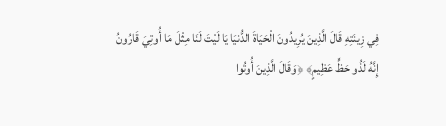فِي زِينَتِهِ قَالَ الَّذِينَ يُرِيدُونَ الْحَيَاةَ الدُّنيَا يَا لَيْتَ لَنَا مِثْلَ مَا أُوتِيَ قَارُونُ إِنَّهُ لَذُو حَظٍّ عَظِيمٍ﴾ ﴿وَقَالَ الَّذِينَ أُوتُوا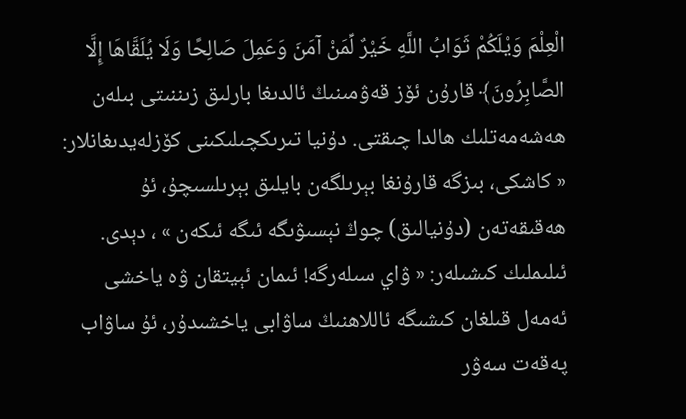الْعِلْمَ وَيْلَكُمْ ثَوَابُ اللَّهِ خَيْرٌ لِّمَنْ آمَنَ وَعَمِلَ صَالِحًا وَلَا يُلَقَّاهَا إِلَّا الصَّابِرُونَ﴾ قارۇن ئۆز قەۋمىنىڭ ئالدىغا بارلىق زىننىتى بىلەن ھەشەمەتلىك ھالدا چىقتى. دۇنيا تىرىكچىلىكىنى كۆزلەيدىغانلار: « كاشكى، بىزگە قارۇنغا بېرىلگەن بايلىق بېرىلسىچۇ، ئۇ ھەقىقەتەن (دۇنيالىق) چوڭ نېسىۋىگە ئىگە ئىكەن » ، دېدى. ئىلىملىك كىشىلەر: « ۋاي سىلەرگە! ئىمان ئېيتقان ۋە ياخشى ئەمەل قىلغان كىشىگە ئاللاھنىڭ ساۋابى ياخشىدۇر، ئۇ ساۋاب پەقەت سەۋر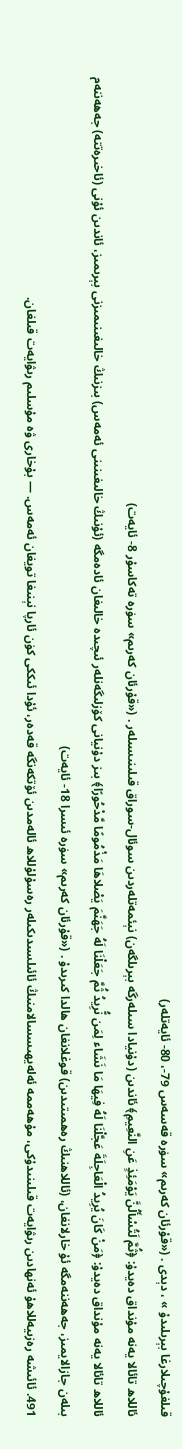قىلغۇچىلارغا بېرىلىدۇ » ، دېدى . («قۇرئان كەرىم» سۈرە قەسەس 79-، 80- ئايەتلەر)
ئاللاھ تائالا يەنە مۇنداق دەيدۇ: ﴿ثُمَّ لَتُسْأَلُنَّ يَوْمَئِذٍ عَنِ النَّعِيمِ﴾ ئاندىن (دۇنيادا سىلەرگە بېرىلگەن) نېئمەتلەردىن سوئال-سوراق قىلىنىسىلەر . («قۇرئان كەرىم» سۈرە تەكاسۇر 8- ئايەت)
ئاللاھ تائالا يەنە مۇنداق دەيدۇ: ﴿مَنْ كَانَ يُرِيدُ الْعَاجِلَةَ عَجَّلْنَا لَهُ فِيهَا مَا نَشَاء لِمَن نُّرِيدُ ثُمَّ جَعَلْنَا لَهُ جَهَنَّمَ يَصْلاهَا مَذْمُومًا مَّدْحُورًا﴾ بىز دۇنيانى كۆزلىگەنلەر ئىچىدە خالىغان ئادەمگە (ئۇنىڭ خالىغىنىنى ئەمەس) بىزنىڭ خالىغىنىمىزنى بېرىمىز، ئاندىن ئۇنى (ئاخىرەتتە) جەھەننەم بىلەن جازالايمىز، جەھەننەمگە ئۇ خارلانغان، (ئاللاھنىڭ رەھمىتىدىن) قوغلانغان ھالدا كىرىدۇ . («قۇرئان كەرىم» سۈرە ئىسرا 18- ئايەت)
491. ئائىشە رەزىيەللاھۇ ئەنھادىن رىۋايەت قىلىنىدۇكى، مۇھەممە ئەلەيھىسسالامنىڭ ئائىلسىدىكىلەر رەسۇلۇللاھ ئالەمدىن ئۆتكەنگە قەدەر، ئۇدا ئىككى كۈن ئارپا نېنىغا تويغان ئەمەس. ― بۇخارى ۋە مۇسلىم رىۋايەت قىلغان.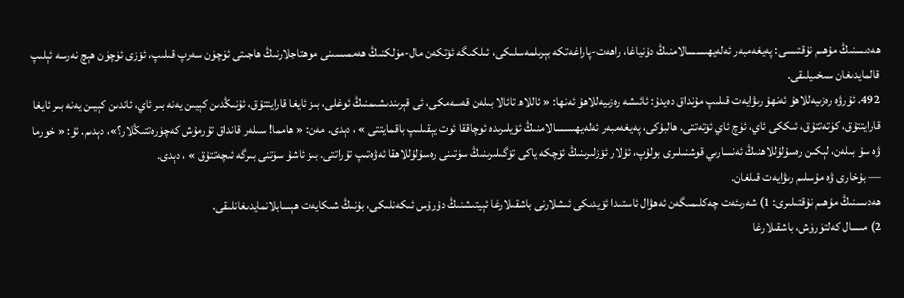ھەدىسنىڭ مۇھىم نۇقتىسى: پەيغەمبەر ئەلەيھىسسالامنىڭ دۇنياغا، راھەت-پاراغەتكە بېرىلمەسلىكى، ئىلكىگە ئۆتكەن مال-مۈلكنىڭ ھەممىسىنى موھتاجلارنىڭ ھاجىتى ئۈچۈن سەرپ قىلىپ، ئۆزى ئۈچۈن ھېچ نەرسە ئېلىپ قالمايدىغان سىخىيلىقى.
492. ئۇرۋە رەزىيەللاھۇ ئەنھۇ رىۋايەت قىلىپ مۇنداق دەيدۇ: ئائىشە رەزىيەللاھۇ ئەنھا: « ئاللاھ تائالا بىلەن قەسەمكى، ئى قېرىندىشىمنىڭ ئوغلى، بىز ئايغا قارايتتۇق، ئۇنىڭدىن كېيىن يەنە بىر ئاي، ئاندىن كېيىن يەنە بىر ئايغا قارايتتۇق، كۈتەتتۇق، ئىككى ئاي، ئۈچ ئاي ئۆتەتتى. ھالبۇكى، پەيغەمبەر ئەلەيھىسسالامنىڭ ئۆيلىرىدە ئوچاققا ئوت يېقىلىپ باقمايتتى » ، دېدى. مەن: « ھامما! سىلەر قانداق تۇرمۇش كەچۈرەتتىڭلار؟»، دېدىم. ئۇ: « خورما ۋە سۇ بىلەن، لېكىن رەسۇلۇللاھنىڭ ئەنسارىي قوشنىلىرى بولۇپ، ئۇلار ئۆزلىرىنىڭ ئۆچكە ياكى تۆگىلىرىنىڭ سۈتىنى رەسۇلۇللاھقا ئەۋەتىپ تۇراتتى. بىز ئاشۇ سۈتنى بىرگە ئىچەتتۇق » ، دېدى.
― بۇخارى ۋە مۇسلىم رىۋايەت قىلغان.
ھەدىسنىڭ مۇھىم نۇقتىلىرى: 1) شەرىئەت چەكلىمىگەن ئەھۋال ئاستىدا ئۆيدىكى ئىشلارنى باشقىلارغا ئېيتىشنىڭ دۇرۇس ئىكەنلىكى، بۇنىڭ شىكايەت ھېسابلانمايدىغانلىقى.
2) مىسال كەلتۈرۈش، باشقىلارغا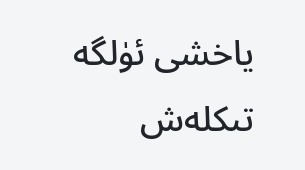ياخشى ئۈلگە تىكلەش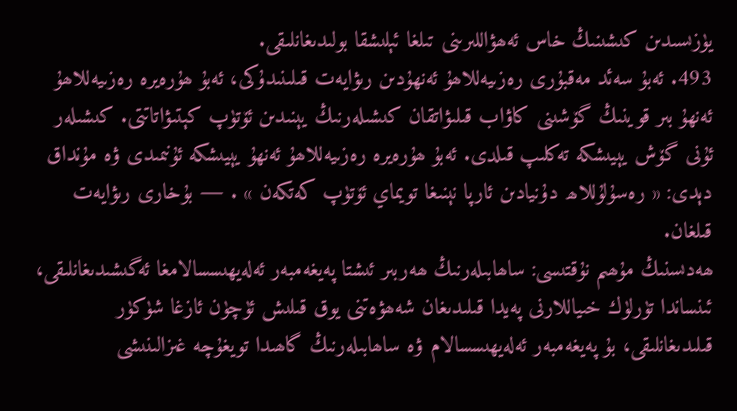يۈزىسىدىن كىشىنىڭ خاس ئەھۋاللىرىنى تىلغا ئېلىشقا بولىدىغانلىقى.
493. ئەبۇ سەئد مەقبۇرى رەزىيەللاھۇ ئەنھۇدىن رىۋايەت قىلىنىدۇكى، ئەبۇ ھۇرەيرە رەزىيەللاھۇ ئەنھۇ بىر قوينىڭ گۆشىنى كاۋاب قىلىۋاتقان كىشىلەرنىڭ يېنىدىن ئۆتۈپ كېتىۋاتاتتى. كىشىلەر ئۇنى گۆش يېيىشكە تەكلىپ قىلدى. ئەبۇ ھۇرەيرە رەزىيەللاھۇ ئەنھۇ يېيىشكە ئۇنىمىدى ۋە مۇنداق دېدى: « رەسۇلۇللاھ دۇنيادىن ئارپا نېنىغا تويماي ئۆتۈپ كەتكەن » . ― بۇخارى رىۋايەت قىلغان.
ھەدىسنىڭ مۇھىم نۇقتىسى: ساھابىلەرنىڭ ھەربىر ئىشتا پەيغەمبەر ئەلەيھىسسالامغا ئەگىشىدىغانلىقى، ئىنساندا تۈرلۈك خىياللارنى پەيدا قىلىدىغان شەھۋەتنى يوق قىلىش ئۈچۈن ئازغا شۈكۈر قىلىدىغانلىقى، بۇ پەيغەمبەر ئەلەيھىسسالام ۋە ساھابىلەرنىڭ گاھىدا تويغۇچە غىزالىنىشى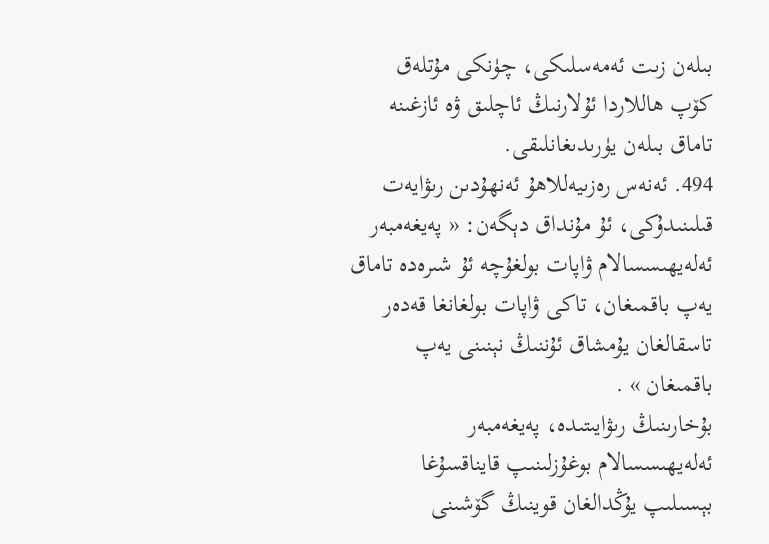بىلەن زىت ئەمەسلىكى، چۈنكى مۇتلەق كۆپ ھاللاردا ئۇلارنىڭ ئاچلىق ۋە ئازغىنە تاماق بىلەن يۈرىدىغانلىقى.
494. ئەنەس رەزىيەللاھۇ ئەنھۇدىن رىۋايەت قىلىنىدۇكى، ئۇ مۇنداق دېگەن: « پەيغەمبەر ئەلەيھىسسالام ۋاپات بولغۇچە ئۇ شىرەدە تاماق يەپ باقمىغان، تاكى ۋاپات بولغانغا قەدەر تاسقالغان يۇمشاق ئۇننىڭ نېنىنى يەپ باقمىغان » .
بۇخارىنىڭ رىۋايىتىدە، پەيغەمبەر ئەلەيھىسسالام بوغۇزلىنىپ قايناقسۇغا بېسىلىپ يۇڭدالغان قوينىڭ گۆشىنى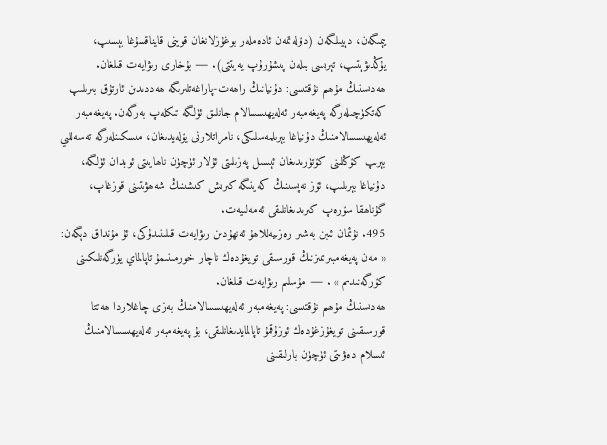يېمىگەن، دېيىلگەن (دۆلەتمەن ئادەملەر بوغۇزلانغان قوينى قايناقسۇغا بېسىپ، يۇڭدىۋېتىپ، تېرىسى بىلەن پىشۇرۇپ يەيتتى). ― بۇخارى رىۋايەت قىلغان.
ھەدىسنىڭ مۇھىم نۇقتىسى: دۇنيانىڭ راھەت-پاراغەتلىرىگە ھەددىدىن ئارتۇق بىرىلىپ كەتكۈچىلەرگە پەيغەمبەر ئەلەيھىسسالام جانلىق ئۈلگە تىكلەپ بەرگەن. پەيغەمبەر ئەلەيھىسسالامنىڭ دۇنياغا بېرىلمەسلىكى، نامراتلارنى يۆلەيدىغان، مىسكىنلەرگە تەسەللىي بېرىپ كۆڭلىنى كۆتۈرىدىغان ئېسىل پەزىلىتى ئۇلار ئۈچۈن ناھايىتى ئوبدان ئۈلگە، دۇنياغا بېرىلىپ، ئۆز نەپسىنىڭ كەينىگە كىرىش كىشىنىڭ شەھۋىتىنى قوزغاپ، گۇناھقا سۆرەپ كىرىدىغانلىقى ئەمەلىيەت.
495. نۇئمان ئىبن بەشىر رەزىيەللاھۇ ئەنھۇدىن رىۋايەت قىلىنىدۇكى، ئۇ مۇنداق دېگەن: « مەن پەيغەمبىرىمىزنىڭ قورسىقى تويغۇدەك ناچار خورمىنىمۇ تاپالماي يۈرگەنلىكىنى كۆرگەنىدىم » . ― مۇسلىم رىۋايەت قىلغان.
ھەدىسنىڭ مۇھىم نۇقتىسى: پەيغەمبەر ئەلەيھىسسالامنىڭ بەزى چاغلاردا ھەتتا قورسىقىنى تويغۇزغۇدەك ئوزۇقمۇ تاپالمايدىغانلىقى، بۇ پەيغەمبەر ئەلەيھىسسالامنىڭ ئىسلام دەۋىتى ئۈچۈن بارلىقىنى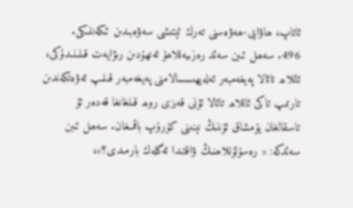ئاتاپ، ھاۋايى-ھەۋەسنى تەرك ئېتىشى سەۋەبىدىن ئىكەنلىكى.
496. سەھل ئىبن سەئد رەزىيەللاھۇ ئەنھۇدىن رىۋايەت قىلىنىدۇكى، ئاللاھ تائالا پەيغەمبەر ئەلەيھىسسالامنى پەيغەمبەر قىلىپ ئەۋەتكەندىن تارتىپ تاكى ئاللاھ تائالا ئۇنى قەبزى روھ قىلغانغا قەدەر ئۇ تاسقالغان يۇمشاق ئۇننىڭ نېنىنى كۆرۈپ باقمىغان. سەھل ئىبن سەئدكە: « رەسۇلۇللاھنىڭ ۋاقتىدا ئەگلەك بارمىدى؟»،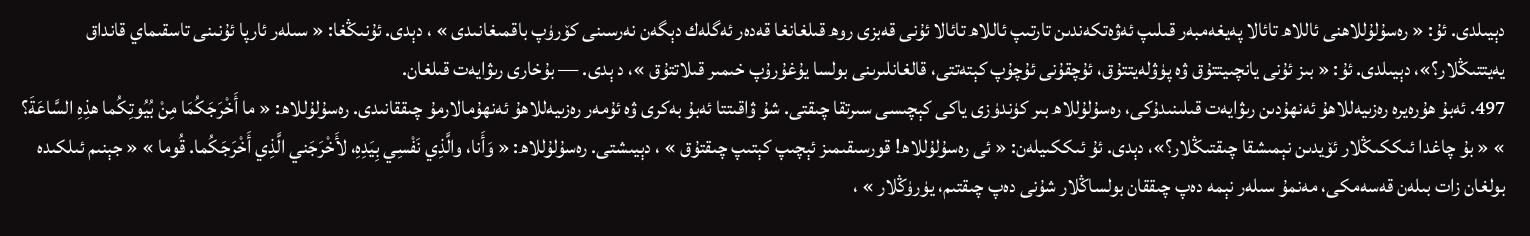دېيىلدى. ئۇ: « رەسۇلۇللاھنى ئاللاھ تائالا پەيغەمبەر قىلىپ ئەۋەتكەندىن تارتىپ ئاللاھ تائالا ئۇنى قەبزى روھ قىلغانغا قەدەر ئەگلەك دېگەن نەرسىنى كۆرۈپ باقمىغانىدى » ، دېدى. ئۇنىڭغا: « سىلەر ئارپا ئۇنىنى تاسقىماي قانداق يەيتتىڭلار؟»، دېيىلدى. ئۇ: « بىز ئۇنى يانچىيتتۇق ۋە پۈۋلەيتتۇق، ئۇچقۇنى ئۇچۇپ كېتەتتى، قالغانلىرىنى بولسا يۇغۇرۇپ خىمىر قىلاتتۇق »، د ېدى. ― بۇخارى رىۋايەت قىلغان.
497. ئەبۇ ھۇرەيرە رەزىيەللاھۇ ئەنھۇدىن رىۋايەت قىلىنىدۇكى، رەسۇلۇللاھ بىر كۈندۈزى ياكى كېچىسى سىرتقا چىقتى. شۇ ۋاقىتتا ئەبۇ بەكرى ۋە ئۇمەر رەزىيەللاھۇ ئەنھۇمالارمۇ چىققانىدى. رەسۇلۇللاھ: « ما أَخْرَجَكُمَا مِنْ بُيُوتِكُما هذِهِ السَّاعَةَ؟ » « بۇ چاغدا ئىككىڭلار ئۆيدىن نېمىشقا چىقتىڭلار؟»، دېدى. ئۇ ئىككىيلەن: « ئى رەسۇلۇللاھ! قورسىقىمىز ئېچىپ كېتىپ چىقتۇق » ، دېيىشتى. رەسۇلۇللاھ: « وَأَنا، والَّذِي نَفْسِي بِيَدِهِ، لأَخْرَجَني الَّذِي أَخْرَجَكُما. قُوما » « جېنىم ئىلكىدە بولغان زات بىلەن قەسەمكى، مەنمۇ سىلەر نېمە دەپ چىققان بولساڭلار شۇنى دەپ چىقتىم، يۈرۈڭلار » ،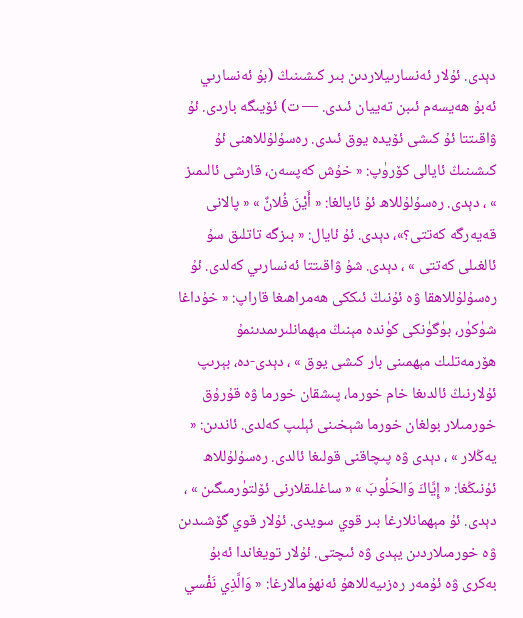دېدى. ئۇلار ئەنسارىيلاردىن بىر كىشىنىڭ (بۇ ئەنسارىي ئەبۇ ھەيسەم ئىبن تەييان ئىدى. ― ت) ئۆيىگە باردى. ئۇ ۋاقىتتا ئۇ كىشى ئۆيدە يوق ئىدى. رەسۇلۇللاھنى ئۇ كىشىنىڭ ئايالى كۆرۈپ: « خۇش كەپسەن، قارشى ئالىمىز » ، دېدى. رەسۇلۇللاھ ئۇ ئايالغا: « أَيْنَ فُلانٌ » « پالانى قەيەرگە كەتتى؟»، دېدى. ئۇ ئايال: « بىزگە تاتلىق سۇ ئالغىلى كەتتى » ، دېدى. شۇ ۋاقىتتا ئەنسارىي كەلدى. ئۇ رەسۇلۇللاھقا ۋە ئۇنىڭ ئىككى ھەمراھىغا قاراپ: « خۇداغا شۈكۈر، بۈگۈنكى كۈندە مېنىڭ مېھمانلىرىمدىنمۇ ھۆرمەتلىك مېھمىنى بار كىشى يوق » ، دېدى-دە، بېرىپ ئۇلارنىڭ ئالدىغا خام خورما، پىشقان خورما ۋە قۇرۇق خورمىلار بولغان خورما شېخىنى ئېلىپ كەلدى. ئاندىن: « يەڭلار » ، دېدى ۋە پىچاقنى قولىغا ئالدى. رەسۇلۇللاھ ئۇنىڭغا: « إِيَّاكَ وَالحَلُوبَ » « ساغلىقلارنى ئۆلتۈرمىگىن » ، دېدى. ئۇ مېھمانلارغا بىر قوي سويدى. ئۇلار قوي گۆشىدىن ۋە خورمىلاردىن يېدى ۋە ئىچتى. ئۇلار تويغاندا ئەبۇ بەكرى ۋە ئۇمەر رەزىيەللاھۇ ئەنھۇمالارغا: « وَالَّذِي نَفْسي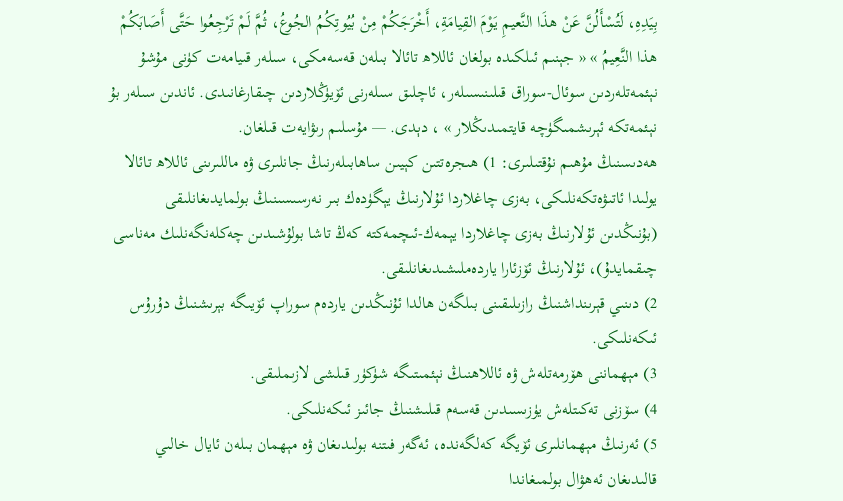بِيَدِهِ، لَتُسْأَلُنَّ عَنْ هذَا النَّعيمِ يَوْمَ القِيامَةِ، أَخْرَجَكُمْ مِنْ بُيُوتِكُمُ الجُوعُ، ثُمَّ لَمْ تَرْجِعُوا حَتَّى أَصَابَكُمْ هذا النَّعِيمُ » « جېنىم ئىلكىدە بولغان ئاللاھ تائالا بىلەن قەسەمكى، سىلەر قىيامەت كۈنى مۇشۇ نېئمەتلەردىن سوئال-سوراق قىلىنىسىلەر، ئاچلىق سىلەرنى ئۆيۈڭلاردىن چىقارغانىدى. ئاندىن سىلەر بۇ نېئمەتكە ئېرىشمىگۈچە قايتمىدىڭلار » ، دېدى. ― مۇسلىم رىۋايەت قىلغان.
ھەدىسنىڭ مۇھىم نۇقتىلىرى: 1) ھىجرەتتىن كېيىن ساھابىلەرنىڭ جانلىرى ۋە ماللىرىنى ئاللاھ تائالا يولىدا ئاتىۋەتكەنلىكى، بەزى چاغلاردا ئۇلارنىڭ يېگۈدەك بىر نەرسىسىنىڭ بولمايدىغانلىقى (بۇنىڭدىن ئۇلارنىڭ بەزى چاغلاردا يېمەك-ئىچمەكتە كەڭ تاشا بولۇشىدىن چەكلەنگەنلىك مەناسى چىقمايدۇ)، ئۇلارنىڭ ئۆزئارا ياردەملىشىدىغانلىقى.
2) دىنىي قېرىنداشنىڭ رازىلىقىنى بىلگەن ھالدا ئۇنىڭدىن ياردەم سوراپ ئۆيىگە بېرىشنىڭ دۇرۇس ئىكەنلىكى.
3) مېھماننى ھۆرمەتلەش ۋە ئاللاھنىڭ نېئمىتىگە شۈكۈر قىلشى لازىملىقى.
4) سۆزنى تەكىتلەش يۈزىسىدىن قەسەم قىلىشنىڭ جائىز ئىكەنلىكى.
5) ئەرنىڭ مېھمانلىرى ئۆيگە كەلگەندە، ئەگەر فىتنە بولىدىغان ۋە مېھمان بىلەن ئايال خالىي قالىدىغان ئەھۋال بولمىغاندا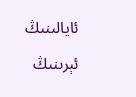ئايالىنىڭ ئېرىنىڭ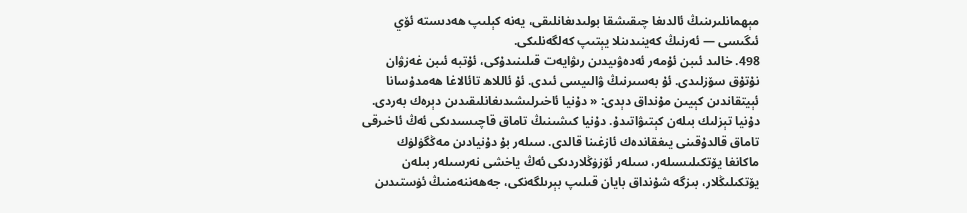مېھمانلىرىنىڭ ئالدىغا چىقىشقا بولىدىغانلىقى، يەنە كېلىپ ھەدىستە ئۆي ئىگىسى ― ئەرنىڭ كەينىدىنلا يېتىپ كەلگەنلىكى.
498. خالىد ئىبن ئۇمەر ئەدەۋىيدىن رىۋايەت قىلىنىدۇكى، ئۇتبە ئىبن غەزۋان نۇتۇق سۆزلىدى. ئۇ بەسىرنىڭ ۋالىيسى ئىدى. ئۇ ئاللاھ تائالاغا ھەمدۇسانا ئېيتقاندىن كېيىن مۇنداق دېدى: « دۇنيا ئاخىرلىشىدىغانلىقىدىن دېرەك بەردى. دۇنيا تېزلىك بىلەن كېتىۋاتىدۇ. دۇنيا كىشىنىڭ تاماق قاچىسىدىكى ئەڭ ئاخىرقى تاماق قالدۇقىنى يىغقاندەك ئازغىنا قالدى. سىلەر بۇ دۇنيادىن مەڭگۈلۈك ماكانغا يۆتكىلىسىلەر، سىلەر ئۆزۈڭلاردىكى ئەڭ ياخشى نەرسىلەر بىلەن يۆتكىلىڭلار، بىزگە شۇنداق بايان قىلىپ بېرىلگەنكى، جەھەننەمنىڭ ئۈستىدىن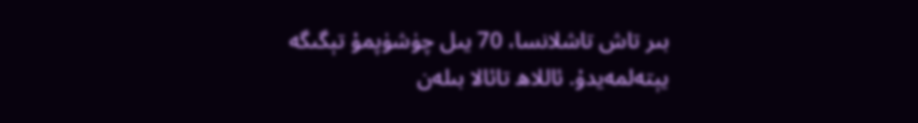بىر تاش تاشلانسا، 70 يىل چۈشۈپمۇ تېگىگە يېتەلمەيدۇ. ئاللاھ تائالا بىلەن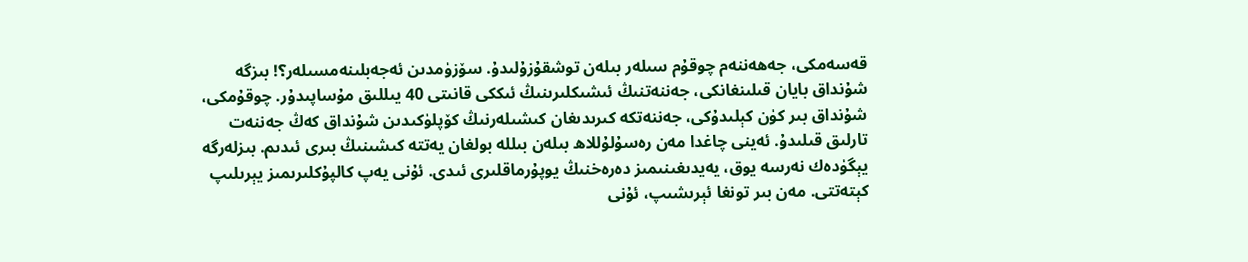قەسەمكى، جەھەننەم چوقۇم سىلەر بىلەن توشقۇزۇلىدۇ. سۆزۈمدىن ئەجەبلىنەمسىلەر؟! بىزگە شۇنداق بايان قىلىنغانكى، جەننەتنىڭ ئىشىكلىرىنىڭ ئىككى قانىتى 40 يىللىق مۇساپىدۇر. چوقۇمكى، شۇنداق بىر كۈن كېلىدۇكى، جەننەتكە كىرىدىغان كىشىلەرنىڭ كۆپلۈكىدىن شۇنداق كەڭ جەننەت تارلىق قىلىدۇ. ئەينى چاغدا مەن رەسۇلۇللاھ بىلەن بىللە بولغان يەتتە كىشىنىڭ بىرى ئىدىم. بىزلەرگە يېگۈدەك نەرسە يوق، يەيدىغىنىمىز دەرەخنىڭ يوپۇرماقلىرى ئىدى. ئۇنى يەپ كالپۇكلىرىمىز يېرىلىپ كېتەتتى. مەن بىر تونغا ئېرىشىپ، ئۇنى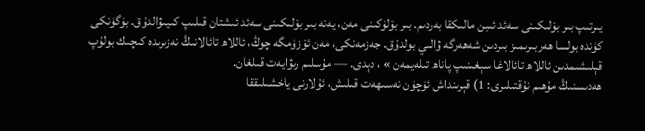يىرتىپ بىر بۆلىكىنى سەئد ئىبن مالىكقا بەردىم. بىر بۆلۈكىنى مەن، يەنە بىر بۆلىكىنى سەئد ئىشتان قىلىپ كىيىۋالدۇق. بۈگۈنكى كۈندە بولسا ھەربىرىمىز بىردىن شەھەرگە ۋالىي بولدۇق. جەزمەنكى، مەن ئۆزۈمگە چوڭ، ئاللاھ تائالانىڭ نەزىرىدە كىچىك بولۇپ قېلىشىمدىن ئاللاھ تائالاغا سېغىنىپ پاناھ تىلەيمەن » ، دېدى. ― مۇسلىم رىۋايەت قىلغان.
ھەدىسنىڭ مۇھىم نۇقتىلىرى: 1) قېرىنداش ئۈچۈن نەسىھەت قىلىش، ئۇلارنى ياخشىلىققا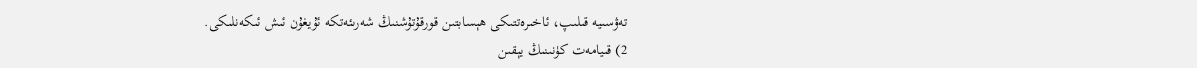تەۋسىيە قىلىپ، ئاخىرەتتىكى ھېسابتىن قورقۇتۇشنىڭ شەرىئەتكە ئۇيغۇن ئىش ئىكەنلىكى.
2) قىيامەت كۈنىنىڭ يېقىن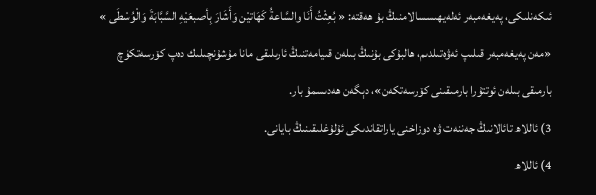ئىكەنلىكى، پەيغەمبەر ئەلەيھىسسالامنىڭ بۇ ھەقتە: « بُعِثْتُ أَنَا والسَّاعةُ كَهَاتيْن وَأَشَارَ بِأصبعَيْهِ السَّبَّابَةَ وَالْوُسْطَى » «مەن پەيغەمبەر قىلىپ ئەۋەتىلدىم، ھالبۇكى بۇنىڭ بىلەن قىيامەتنىڭ ئارىلىقى مانا مۇشۇنچىلىك دەپ كۆرسەتكۈچ بارمىقى بىلەن ئوتتۇرا بارمىقىنى كۆرسەتكەن»، دېگەن ھەدىسمۇ بار.
3) ئاللاھ تائالانىڭ جەننەت ۋە دوزاخنى ياراتقاندىكى ئۇلۇغلىقىنىڭ بايانى.
4) ئاللاھ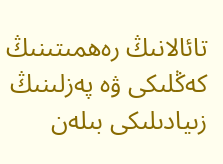تائالانىڭ رەھمىتىنىڭ كەڭلىكى ۋە پەزلىنىڭ زىيادىلىكى بىلەن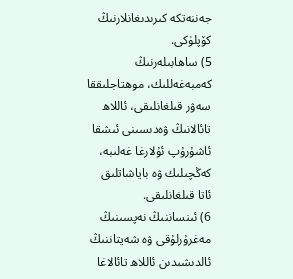جەننەتكە كىرىدىغانلارنىڭ كۆپلۈكى.
5) ساھابىلەرنىڭ كەمبەغەللىك، موھتاجلىققا سەۋر قىلغانلىقى، ئاللاھ تائالانىڭ ۋەدىسىنى ئىشقا ئاشۇرۇپ ئۇلارغا غەلىبە، كەڭچىلىك ۋە باياشاتلىق ئاتا قىلغانلىقى.
6) ئىنساننىڭ نەپسىنىڭ مەغرۇرلۇقى ۋە شەيتاننىڭ ئالدىشىدىن ئاللاھ تائالاغا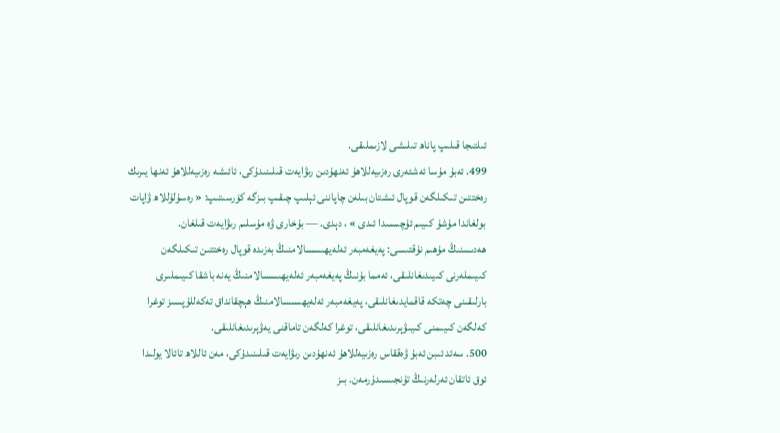ئىلتىجا قىلىپ پاناھ تىلىشى لازىملىقى.
499. ئەبۇ مۇسا ئەشئەرى رەزىيەللاھۇ ئەنھۇدىن رىۋايەت قىلىنىدۇكى، ئائىشە رەزىيەللاھۇ ئەنھا يىرىك رەختتىن تىكىلگەن قوپال ئىشتان بىلەن چاپاننى ئېلىپ چىقىپ بىزگە كۆرسىتىپ: « رەسۇلۇللاھ ۋاپات بولغاندا مۇشۇ كىيىم ئۇچىسىدا ئىدى » ، دېدى. ― بۇخارى ۋە مۇسلىم رىۋايەت قىلغان.
ھەدىسنىڭ مۇھىم نۇقتىسى: پەيغەمبەر ئەلەيھىسسالامنىڭ بەزىدە قوپال رەختتىن تىكىلگەن كىيىملەرنى كىيىدىغانلىقى، ئەمما بۇنىڭ پەيغەمبەر ئەلەيھىسسالامنىڭ يەنە باشقا كىيىملىرى بارلىقىنى چەتكە قاقمايدىغانلىقى، پەيغەمبەر ئەلەيھىسسالامنىڭ ھېچقانداق تەكەللۇپسىز توغرا كەلگەن كىيىمنى كىيىۋېرىدىغانلىقى، توغرا كەلگەن تاماقنى يەۋېرىدىغانلىقى.
500. سەئد ئىبن ئەبۇ ۋەققاس رەزىيەللاھۇ ئەنھۇدىن رىۋايەت قىلىنىدۇكى، مەن ئاللاھ تائالا يولىدا ئوق ئاتقان ئەرلەرنىڭ تۇنجىسىدۇرمەن. بىز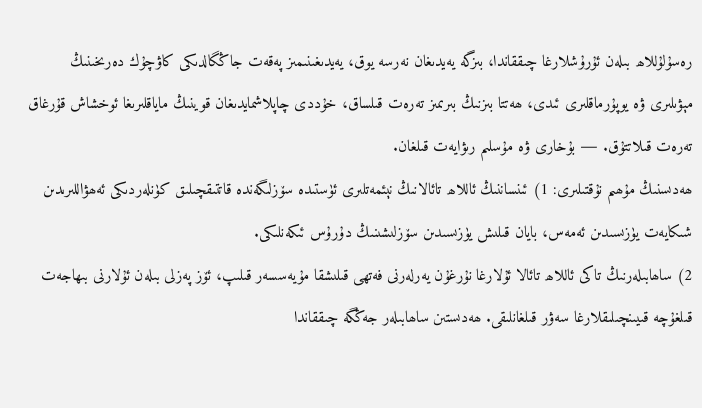رەسۇلۇللاھ بىلەن ئۇرۇشلارغا چىققاندا، بىزگە يەيدىغان نەرسە يوق، يەيدىغىنىمىز پەقەت جاڭگالدىكى كاۋچۇك دەرىخىنىڭ مېۋىلىرى ۋە يوپۇرماقلىرى ئىدى، ھەتتا بىزنىڭ بىرىمىز تەرەت قىلساق، خۇددى چاپلاشمايدىغان قوينىڭ ماياقلىرىغا ئوخشاش قۇرغاق تەرەت قىلاتتۇق. ― بۇخارى ۋە مۇسلىم رىۋايەت قىلغان.
ھەدىسنىڭ مۇھىم نۇقتىلىرى: 1) ئىنساننىڭ ئاللاھ تائالانىڭ نېئمەتلىرى ئۈستىدە سۆزلىگەندە قاتتىقچىلىق كۈنلەردىكى ئەھۋاللىرىدىن شىكايەت يۈزىسىدىن ئەمەس، بايان قىلىش يۈزىسىدىن سۆزلىشىنىڭ دۇرۇس ئىكەنلىكى.
2) ساھابىلەرنىڭ تاكى ئاللاھ تائالا ئۇلارغا نۇرغۇن يەرلەرنى فەتھى قىلىشقا مۇيەسسەر قىلىپ، ئۆز پەزلى بىلەن ئۇلارنى بىھاجەت قىلغۇچە قىيىنچىلىقلارغا سەۋر قىلغانلىقى. ھەدىستىن ساھابىلەر جەڭگە چىققاندا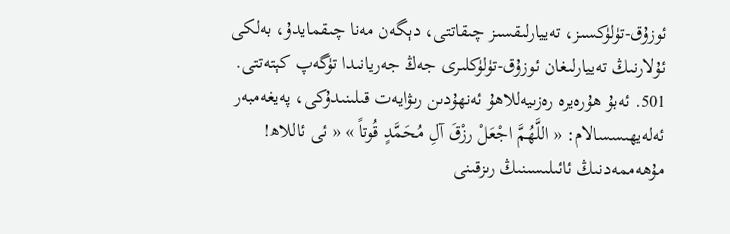ئوزۇق-تۈلۈكسىز، تەييارلىقسىز چىقاتتى، دېگەن مەنا چىقمايدۇ، بەلكى ئۇلارنىڭ تەييارلىغان ئوزۇق-تۈلۈكلىرى جەڭ جەريانىدا تۈگەپ كېتەتتى.
501. ئەبۇ ھۇرەيرە رەزىيەللاھۇ ئەنھۇدىن رىۋايەت قىلىنىدۇكى، پەيغەمبەر ئەلەيھىسسالام: « اللَّهُمَّ اجْعَلْ رزْقَ آلِ مُحَمَّدٍ قُوتاً » « ئى ئاللاھ! مۇھەممەدنىڭ ئائىلىسىنىڭ رىزقىنى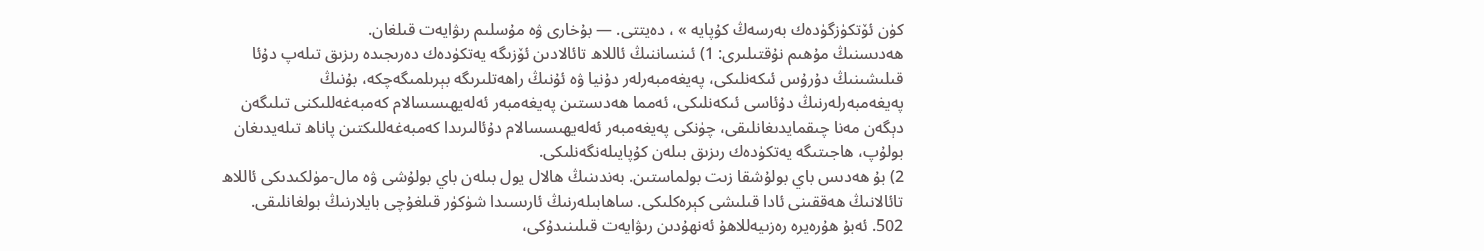كۈن ئۆتكۈزگۈدەك بەرسەڭ كۇپايە » ، دەيتتى. ― بۇخارى ۋە مۇسلىم رىۋايەت قىلغان.
ھەدىسنىڭ مۇھىم نۇقتىلىرى: 1) ئىنساننىڭ ئاللاھ تائالادىن ئۆزىگە يەتكۈدەك دەرىجىدە رىزىق تىلەپ دۇئا قىلىشىنىڭ دۇرۇس ئىكەنلىكى، پەيغەمبەرلەر دۇنيا ۋە ئۇنىڭ راھەتلىرىگە بېرىلمىگەچكە، بۇنىڭ پەيغەمبەرلەرنىڭ دۇئاسى ئىكەنلىكى، ئەمما ھەدىستىن پەيغەمبەر ئەلەيھىسسالام كەمبەغەللىكنى تىلىگەن دېگەن مەنا چىقمايدىغانلىقى، چۈنكى پەيغەمبەر ئەلەيھىسسالام دۇئالىرىدا كەمبەغەللىكتىن پاناھ تىلەيدىغان بولۇپ، ھاجىتىگە يەتكۈدەك رىزىق بىلەن كۇپايىلەنگەنلىكى.
2) بۇ ھەدىس باي بولۇشقا زىت بولماستىن. بەندىنىڭ ھالال يول بىلەن باي بولۇشى ۋە مال-مۈلكىدىكى ئاللاھ تائالانىڭ ھەققىنى ئادا قىلىشى كېرەكلىكى. ساھابىلەرنىڭ ئارىسىدا شۈكۈر قىلغۇچى بايلارنىڭ بولغانلىقى.
502. ئەبۇ ھۇرەيرە رەزىيەللاھۇ ئەنھۇدىن رىۋايەت قىلىنىدۇكى،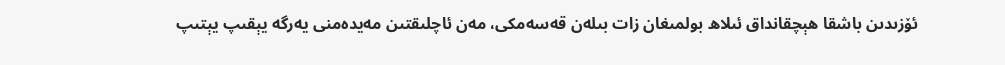ئۆزىدىن باشقا ھېچقانداق ئىلاھ بولمىغان زات بىلەن قەسەمكى، مەن ئاچلىقتىن مەيدەمنى يەرگە يېقىپ يېتىپ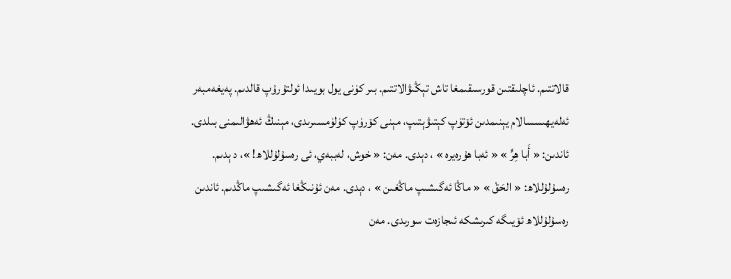قالاتتىم. ئاچلىقتىن قورسىقىمغا تاش تېڭىۋالاتتىم. بىر كۈنى يول بويىدا ئولتۇرۇپ قالدىم. پەيغەمبەر ئەلەيھىسسالام يېنىمدىن ئۆتۈپ كېتىۋېتىپ، مېنى كۆرۈپ كۈلۈمسىرىدى، مېنىڭ ئەھۋالىمنى بىلدى. ئاندىن: « أَبا هِرٍّ » « ئەبا ھۇرەيرە » ، دېدى. مەن: « خوش، لەببەي، ئى رەسۇلۇللاھ! »، د ېدىم. رەسۇلۇللاھ: « الحَقْ » « ماڭا ئەگىشىپ ماڭغىن » ، دېدى. مەن ئۇنىڭغا ئەگىشىپ ماڭدىم. ئاندىن رەسۇلۇللاھ ئۆيىگە كىرىشكە ئىجازەت سورىدى. مەن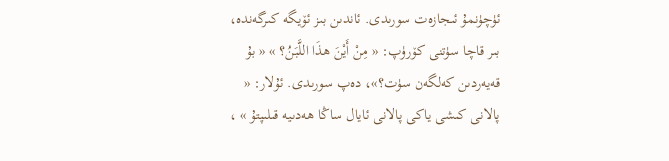ئۈچۈنمۇ ئىجازەت سورىدى. ئاندىن بىز ئۆيگە كىرگەندە، بىر قاچا سۈتنى كۆرۈپ: « مِنْ أَيْنَ هذَا اللَّبَنُ؟ » « بۇ قەيەردىن كەلگەن سۈت؟»، دەپ سورىدى. ئۇلار: « پالانى كىشى ياكى پالانى ئايال ساڭا ھەدىيە قىلىپتۇ » ،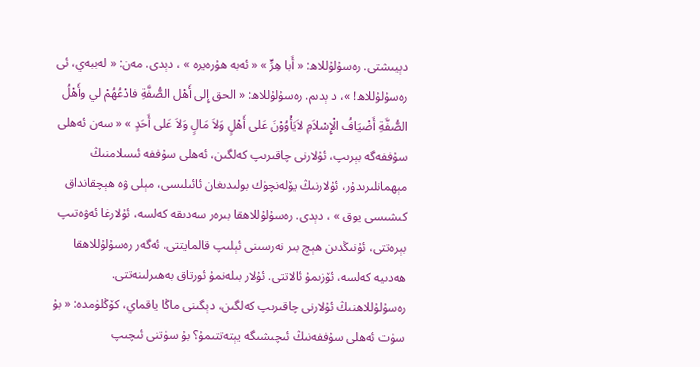دېيىشتى. رەسۇلۇللاھ: « أَبا هِرٍّ » « ئەبە ھۇرەيرە » ، دېدى. مەن: « لەببەي، ئى رەسۇلۇللاھ! »، د ېدىم. رەسۇلۇللاھ: « الحق إِلى أَهْل الصُّفَّةِ فادْعُهُمْ لي وأَهْلُ الصُّفَّةِ أَضْيَافُ الْإِسْلاَمِ لاَيَأْوُوْنَ عَلى أَهْلٍ وَلاَ مَالٍ وَلاَ عَلى أَحَدٍ » « سەن ئەھلى سۇففەگە بېرىپ، ئۇلارنى چاقىرىپ كەلگىن، ئەھلى سۇففە ئىسلامنىڭ مېھمانلىرىدۇر، ئۇلارنىڭ يۆلەنچۈك بولىدىغان ئائىلىسى، مېلى ۋە ھېچقانداق كىشىسى يوق » ، دېدى. رەسۇلۇللاھقا بىرەر سەدىقە كەلسە، ئۇلارغا ئەۋەتىپ بېرەتتى، ئۇنىڭدىن ھېچ بىر نەرسىنى ئېلىپ قالمايتتى. ئەگەر رەسۇلۇللاھقا ھەدىيە كەلسە، ئۆزىمۇ ئالاتتى. ئۇلار بىلەنمۇ ئورتاق بەھىرلىنەتتى. رەسۇلۇللاھنىڭ ئۇلارنى چاقىرىپ كەلگىن، دېگىنى ماڭا ياقماي، كۆڭلۈمدە: « بۇ سۈت ئەھلى سۇففەنىڭ ئىچىشىگە يېتەتتىمۇ؟ بۇ سۈتنى ئىچىپ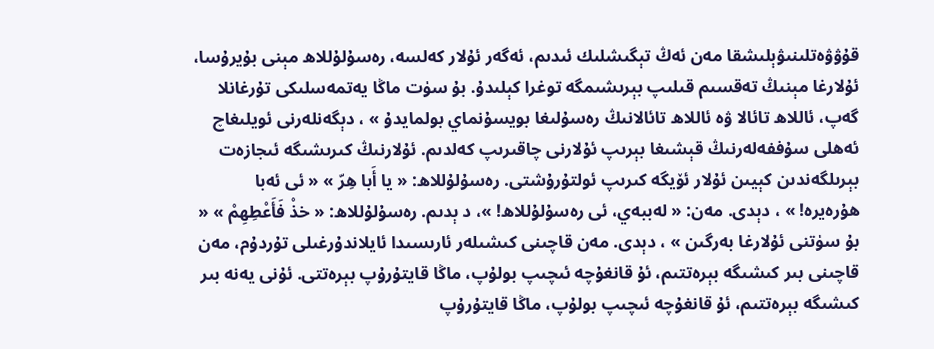قۇۋۋەتلىنىۋېلىشقا مەن ئەڭ تېگىشلىك ئىدىم، ئەگەر ئۇلار كەلسە، رەسۇلۇللاھ مېنى بۇيرۇسا، ئۇلارغا مېنىڭ تەقسىم قىلىپ بېرىشىمگە توغرا كېلىدۇ. بۇ سۈت ماڭا يەتمەسلىكى تۇرغانلا گەپ، ئاللاھ تائالا ۋە ئاللاھ تائالانىڭ رەسۇلىغا بويسۇنماي بولمايدۇ » ، دېگەنلەرنى ئويلىغاچ ئەھلى سۇففەلەرنىڭ قېشىغا بېرىپ ئۇلارنى چاقىرىپ كەلدىم. ئۇلارنىڭ كىرىشىگە ئىجازەت بېرىلگەندىن كېيىن ئۇلار ئۆيگە كىرىپ ئولتۇرۇشتى. رەسۇلۇللاھ: « يا أَبا هِرّ » « ئى ئەبا ھۇرەيرە! » ، دېدى. مەن: « لەببەي، ئى رەسۇلۇللاھ! »، د ېدىم. رەسۇلۇللاھ: « خذْ فَأَعْطِهِمْ » « بۇ سۈتنى ئۇلارغا بەرگىن » ، دېدى. مەن قاچىنى كىشىلەر ئارىسىدا ئايلاندۇرغىلى تۇردۇم، مەن قاچىنى بىر كىشىگە بېرەتتىم، ئۇ قانغۇچە ئىچىپ بولۇپ، ماڭا قايتۇرۇپ بېرەتتى. ئۇنى يەنە بىر كىشىگە بېرەتتىم، ئۇ قانغۇچە ئىچىپ بولۇپ، ماڭا قايتۇرۇپ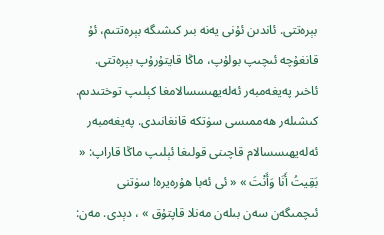بېرەتتى. ئاندىن ئۇنى يەنە بىر كىشىگە بېرەتتىم، ئۇ قانغۇچە ئىچىپ بولۇپ، ماڭا قايتۇرۇپ بېرەتتى. ئاخىر پەيغەمبەر ئەلەيھىسسالامغا كېلىپ توختىدىم. كىشىلەر ھەممىسى سۈتكە قانغانىدى. پەيغەمبەر ئەلەيھىسسالام قاچىنى قولىغا ئېلىپ ماڭا قاراپ: « بَقِيتُ أَنَا وَأَنْتَ » « ئى ئەبا ھۇرەيرە! سۈتنى ئىچمىگەن سەن بىلەن مەنلا قاپتۇق » ، دېدى. مەن: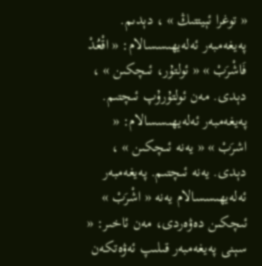« توغرا ئېيتتىڭ » ، دېدىم. پەيغەمبەر ئەلەيھىسسالام: « اقْعُدْ فَاشْرَبْ » « ئولتۇر، ئىچكىن » ، دېدى. مەن ئولتۇرۇپ ئىچتىم. پەيغەمبەر ئەلەيھىسسالام: « اشرَبْ » « يەنە ئىچكىن » ، دېدى. يەنە ئىچتىم. پەيغەمبەر ئەلەيھىسسالام يەنە « اشْرَبْ » ئىچكىن دەۋەردى، مەن ئاخىر: « سېنى پەيغەمبەر قىلىپ ئەۋەتكەن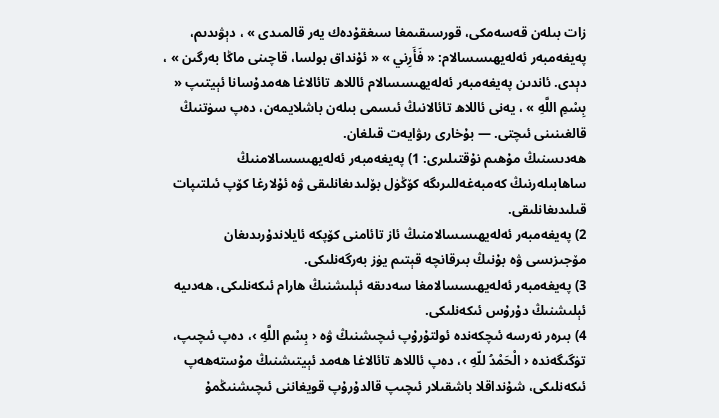زات بىلەن قەسەمكى، قورسىقىمغا سىغقۇدەك يەر قالمىدى » ، دېۋىدىم، پەيغەمبەر ئەلەيھىسسالام: « فَأَرِني » « ئۇنداق بولسا، قاچىنى ماڭا بەرگىن » ، دېدى. ئاندىن پەيغەمبەر ئەلەيھىسسالام ئاللاھ تائالاغا ھەمدۇسانا ئېيتىپ « بِسْمِ اللَّهِ » ، يەنى ئاللاھ تائالانىڭ ئىسمى بىلەن باشلايمەن، دەپ سۈتنىڭ قالغىنىنى ئىچتى. ― بۇخارى رىۋايەت قىلغان.
ھەدىسنىڭ مۇھىم نۇقتىلىرى: 1) پەيغەمبەر ئەلەيھىسسالامنىڭ ساھابىلەرنىڭ كەمبەغەللىرىگە كۆڭۈل بۆلىدىغانلىقى ۋە ئۇلارغا كۆپ ئىلتىپات قىلىدىغانلىقى.
2) پەيغەمبەر ئەلەيھىسسالامنىڭ ئاز تائامنى كۆپكە ئايلاندۇرىدىغان مۆجىزىسى ۋە بۇنىڭ بىرقانچە قېتىم يۈز بەرگەنلىكى.
3) پەيغەمبەر ئەلەيھىسسالامغا سەدىقە ئېلىشنىڭ ھارام ئىكەنلىكى، ھەدىيە ئېلىشنىڭ دۇرۇس ئىكەنلىكى.
4) بىرەر نەرسە ئىچكەندە ئولتۇرۇپ ئىچىشنىڭ ۋە ‹ بِسْمِ اللَّهِ ›، دەپ ئىچىپ، تۈگىگەندە ‹ الْحَمْدُ للّهِ ›، دەپ ئاللاھ تائالاغا ھەمد ئېيتىشنىڭ مۇستەھەپ ئىكەنلىكى، شۇنداقلا باشقىلار ئىچىپ قالدۇرۇپ قويغاننى ئىچىشنىڭمۇ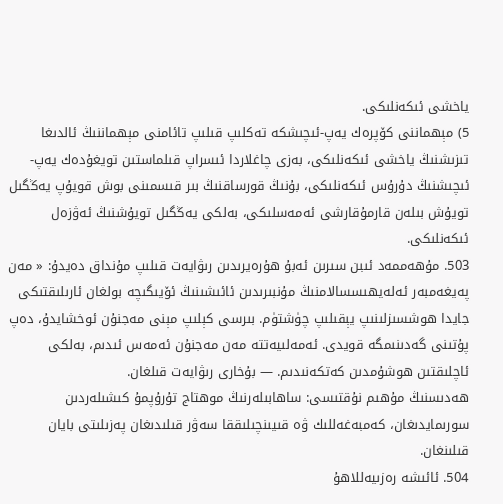ياخشى ئىكەنلىكى.
5) مېھماننى كۆپرەك يەپ-ئىچىشكە تەكلىپ قىلىپ تائامنى مېھماننىڭ ئالدىغا تىزىشنىڭ ياخشى ئىكەنلىكى، بەزى چاغلاردا ئىسراپ قىلماستىن تويغۇدەك يەپ-ئىچىشنىڭ دۇرۇس ئىكەنلىكى، بۇنىڭ قورساقنىڭ بىر قىسمىنى بوش قويۇپ يەڭگىل تويۇش بىلەن قارمۇقارشى ئەمەسلىكى، بەلكى يەڭگىل تويۇشنىڭ ئەۋزەل ئىكەنلىكى.
503. مۇھەممەد ئىبن سىرىن ئەبۇ ھۇرەيرىدىن رىۋايەت قىلىپ مۇنداق دەيدۇ: « مەن پەيغەمبەر ئەلەيھىسسالامنىڭ مۇنبىرىدىن ئائىشىنىڭ ئۆيىگىچە بولغان ئارىلىقتىكى جايدا ھوشسىزلىنىپ يېقىلىپ چۈشتۈم. بىرسى كېلىپ مېنى مەجنۇن ئوخشايدۇ، دەپ پۇتىنى گەدىنىمگە قويدى. ئەمەلىيەتتە مەن مەجنۇن ئەمەس ئىدىم، بەلكى ئاچلىقتىن ھوشۇمدىن كەتكەنىدىم. ― بۇخارى رىۋايەت قىلغان.
ھەدىسنىڭ مۇھىم نۇقتىسى: ساھابىلەرنىڭ موھتاج تۇرۇپمۇ كىشىلەردىن سورىمايدىغان، كەمبەغەللىك ۋە قىيىنچىلىققا سەۋر قىلىدىغان پەزىلىتى بايان قىلىنغان.
504. ئائىشە رەزىيەللاھۇ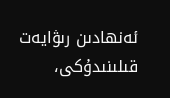ئەنھادىن رىۋايەت قىلىنىدۇكى،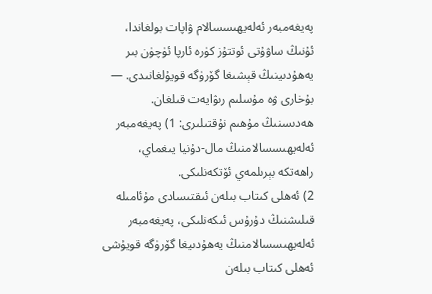پەيغەمبەر ئەلەيھىسسالام ۋاپات بولغاندا، ئۇنىڭ ساۋۇتى ئوتتۇز كۈرە ئارپا ئۈچۈن بىر يەھۇدىينىڭ قېشىغا گۆرۈگە قويۇلغانىدى. ― بۇخارى ۋە مۇسلىم رىۋايەت قىلغان.
ھەدىسنىڭ مۇھىم نۇقتىلىرى: 1) پەيغەمبەر ئەلەيھىسسالامنىڭ مال-دۇنيا يىغماي، راھەتكە بېرىلمەي ئۆتكەنلىكى.
2) ئەھلى كىتاب بىلەن ئىقتىسادى مۇئامىلە قىلىشنىڭ دۇرۇس ئىكەنلىكى، پەيغەمبەر ئەلەيھىسسالامنىڭ يەھۇدىيغا گۆرۈگە قويۇشى ئەھلى كىتاب بىلەن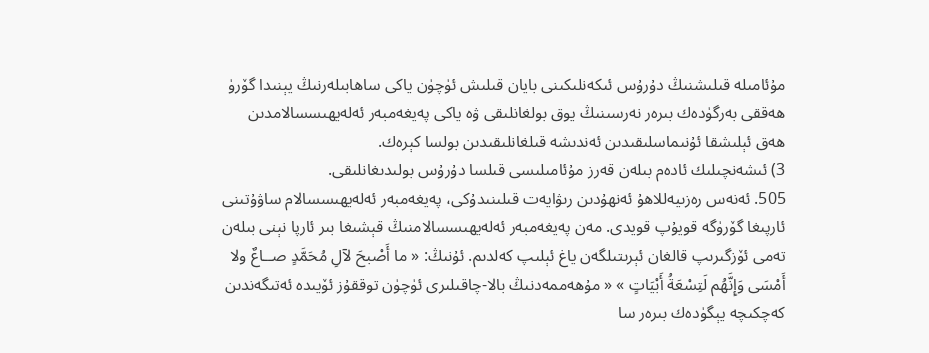مۇئامىلە قىلىشنىڭ دۇرۇس ئىكەنلىكىنى بايان قىلىش ئۈچۈن ياكى ساھابىلەرنىڭ يېنىدا گۆرۈ ھەققى بەرگۈدەك بىرەر نەرسىنىڭ يوق بولغانلىقى ۋە ياكى پەيغەمبەر ئەلەيھىسسالامدىن ھەق ئېلىشقا ئۇنىماسلىقىدىن ئەندىشە قىلغانلىقىدىن بولسا كېرەك.
3) ئىشەنچىلىك ئادەم بىلەن قەرز مۇئامىلىسى قىلسا دۇرۇس بولىدىغانلىقى.
505. ئەنەس رەزىيەللاھۇ ئەنھۇدىن رىۋايەت قىلىنىدۇكى، پەيغەمبەر ئەلەيھىسسالام ساۋۇتىنى ئارپىغا گۆرۈگە قويۇپ قويدى. مەن پەيغەمبەر ئەلەيھىسسالامنىڭ قېشىغا بىر ئارپا نېنى بىلەن تەمى ئۆزگىرىپ قالغان ئېرىتىلگەن ياغ ئېلىپ كەلدىم. ئۇنىڭ: « ما أَصْبحَ لآلِ مُحَمَّدٍ صــاعٌ ولا أَمْسَى وَإِنَّهُم لَتِسْعَةُ أَبْيَاتٍ » « مۇھەممەدنىڭ بالا-چاقىلىرى ئۈچۈن توققۇز ئۆيىدە ئەتىگەندىن كەچكىچە يېگۈدەك بىرەر سا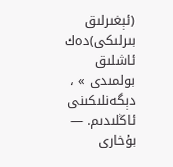(ئېغىرلىق بىرلىكى)دەك ئاشلىق بولمىدى » ، دېگەنلىكىنى ئاڭلىدىم. ― بۇخارى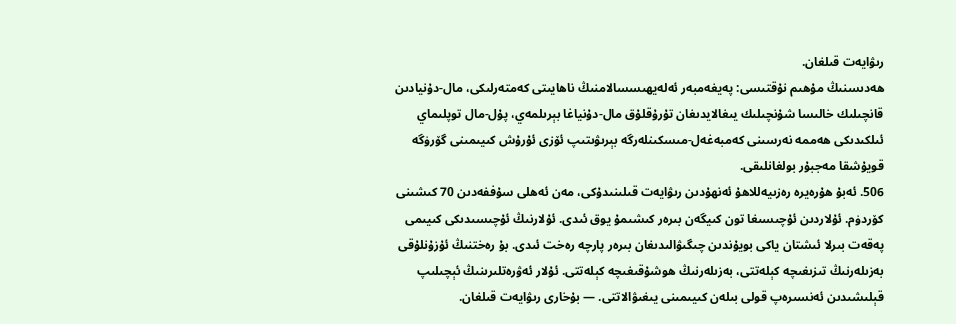رىۋايەت قىلغان.
ھەدىسنىڭ مۇھىم نۇقتىسى: پەيغەمبەر ئەلەيھىسسالامنىڭ ناھايىتى كەمتەرلىكى، مال-دۇنيادىن قانچىلىك خالىسا شۇنچىلىك يىغالايدىغان تۇرۇقلۇق مال-دۇنياغا بېرىلمەي، پۇل-مال توپلىماي ئىلكىدىكى ھەممە نەرسىنى كەمبەغەل-مىسكىنلەرگە بېرىۋىتىپ ئۆزى ئۇرۇش كىيىمىنى گۆرۈگە قويۇشقا مەجبۇر بولغانلىقى.
506. ئەبۇ ھۇرەيرە رەزىيەللاھۇ ئەنھۇدىن رىۋايەت قىلىنىدۇكى، مەن ئەھلى سۇففەدىن 70 كىشىنى كۆردۈم. ئۇلاردىن ئۇچىسىغا تون كىيگەن بىرەر كىشىمۇ يوق ئىدى. ئۇلارنىڭ ئۇچىسىدىكى كىيىمى پەقەت بىرلا ئىشتان ياكى بويۇندىن چىگىۋالىدىغان بىرەر پارچە رەخت ئىدى. بۇ رەختنىڭ ئۇزۇنلۇقى بەزىلەرنىڭ تىزىغىچە كېلەتتى، بەزىلەرنىڭ ھوشۇقىغىچە كېلەتتى. ئۇلار ئەۋرەتلىرىنىڭ ئېچىلىپ قېلىشىدىن ئەنسىرەپ قولى بىلەن كىيىمىنى يىغىۋالاتتى. ― بۇخارى رىۋايەت قىلغان.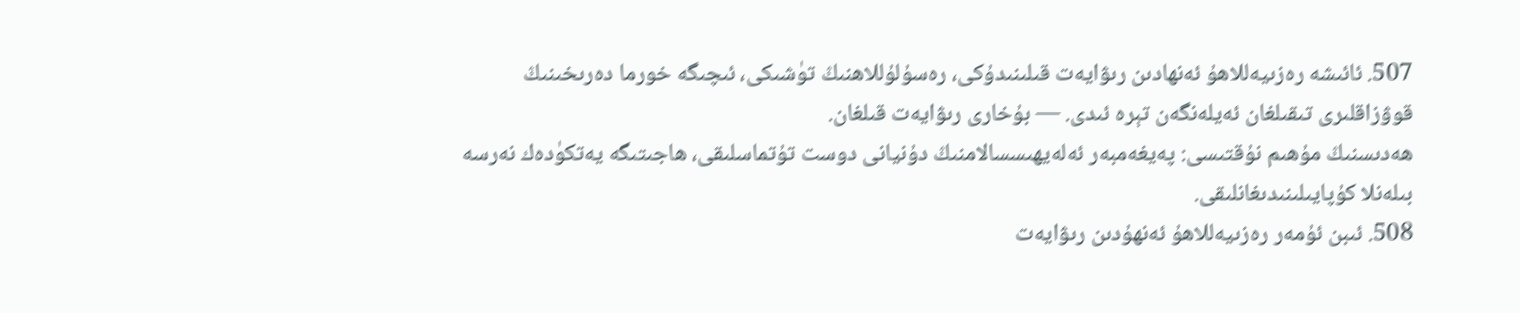507. ئائىشە رەزىيەللاھۇ ئەنھادىن رىۋايەت قىلىنىدۇكى، رەسۇلۇللاھنىڭ تۈشىكى، ئىچىگە خورما دەرىخىنىڭ قوۋزاقلىرى تىقىلغان ئەيلەنگەن تېرە ئىدى. ― بۇخارى رىۋايەت قىلغان.
ھەدىسنىڭ مۇھىم نۇقتىسى: پەيغەمبەر ئەلەيھىسسالامنىڭ دۇنيانى دوست تۇتماسلىقى، ھاجىتىگە يەتكۈدەك نەرسە بىلەنلا كۇپايىلىنىدىغانلىقى.
508. ئىبن ئۇمەر رەزىيەللاھۇ ئەنھۇدىن رىۋايەت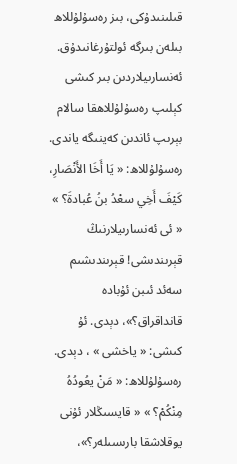قىلىنىدۇكى، بىز رەسۇلۇللاھ بىلەن بىرگە ئولتۇرغانىدۇق. ئەنسارىيلاردىن بىر كىشى كېلىپ رەسۇلۇللاھقا سالام بېرىپ ئاندىن كەينىگە ياندى. رەسۇلۇللاھ: « يَا أَخَا الأَنْصَارِ، كَيْفَ أَخِي سعْدُ بنُ عُبادةَ؟ » « ئى ئەنسارىيلارنىڭ قېرىندىشى! قېرىندىشىم سەئد ئىبن ئۇبادە قانداقراق؟»، دېدى. ئۇ كىشى: « ياخشى » ، دېدى. رەسۇلۇللاھ: « مَنْ يعُودُهُ مِنْكُمْ؟ » « قايسىڭلار ئۇنى يوقلاشقا بارىسىلەر؟»،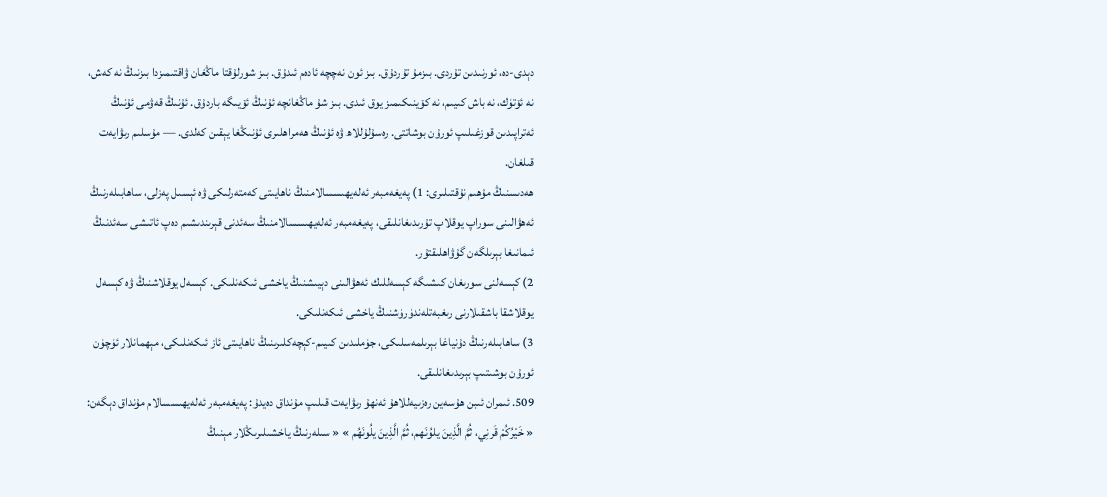دېدى-دە، ئورنىدىن تۇردى. بىزمۇ تۇردۇق. بىز ئون نەچچە ئادەم ئىدۇق. بىز شورلۇقتا ماڭغان ۋاقتىمىزدا بىزنىڭ نە كەش، نە ئۆتۈك، نە باش كىيىم، نە كۆينىكىمىز يوق ئىدى. بىز شۇ ماڭغانچە ئۇنىڭ ئۆيىگە باردۇق. ئۇنىڭ قەۋمى ئۇنىڭ ئەتراپىدىن قوزغىلىپ ئورۇن بوشاتتى. رەسۇلۇللاھ ۋە ئۇنىڭ ھەمراھلىرى ئۇنىڭغا يېقىن كەلدى. ― مۇسلىم رىۋايەت قىلغان.
ھەدىسنىڭ مۇھىم نۇقتىلىرى: 1) پەيغەمبەر ئەلەيھىسسالامنىڭ ناھايىتى كەمتەرلىكى ۋە ئېسىل پەزلى، ساھابىلەرنىڭ ئەھۋالىنى سوراپ يوقلاپ تۇرىدىغانلىقى، پەيغەمبەر ئەلەيھىسسالامنىڭ سەئدنى قېرىندىشىم دەپ ئاتىشى سەئدنىڭ ئىمانىغا بېرىلگەن گۇۋاھلىقتۇر.
2) كېسەلنى سورىغان كىشىگە كېسەللىك ئەھۋالىنى دېيىشنىڭ ياخشى ئىكەنلىكى. كېسەل يوقلاشنىڭ ۋە كېسەل يوقلاشقا باشقىلارنى رىغبەتلەندۈرۈشنىڭ ياخشى ئىكەنلىكى.
3) ساھابىلەرنىڭ دۇنياغا بېرىلمەسلىكى، جۈملىدىن كىيىم-كېچەكلىرىنىڭ ناھايىتى ئاز ئىكەنلىكى، مېھمانلار ئۈچۈن ئورۇن بوشىتىپ بېرىدىغانلىقى.
509. ئىمران ئىبن ھۇسەين رەزىيەللاھۇ ئەنھۇ رىۋايەت قىلىپ مۇنداق دەيدۇ: پەيغەمبەر ئەلەيھىسسالام مۇنداق دېگەن: « خَيْرُكُمْ قَرنِي، ثُمَّ الَّذِينَ يلوُنَهم، ثُمَّ الَّذِينَ يلُونَهُم » « سىلەرنىڭ ياخشىلىرىڭلار مېنىڭ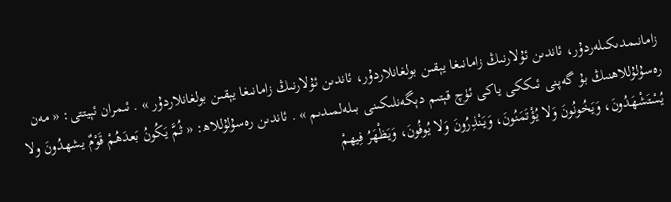زامانىمدىكىلەردۇر، ئاندىن ئۇلارنىڭ زامانىغا يېقىن بولغانلاردۇر، ئاندىن ئۇلارنىڭ زامانىغا يېقىن بولغانلاردۇر » . ئىمران ئېيتتى: « مەن رەسۇلۇللاھنىڭ بۇ گەپنى ئىككى ياكى ئۈچ قېتىم دېگەنلىكىنى بىلەلمىدىم » . ئاندىن رەسۇلۇللاھ: « ثُمَّ يَكُونُ بَعدَهُمْ قَوْمٌ يشهدُونَ ولا يُسْتَشْهَدُونَ، وَيَخُونُونَ وَلا يُؤْتَمَنُونَ، وَيَنْذِرُونَ وَلا يُوفُونَ، وَيَظْهَرُ فِيهمْ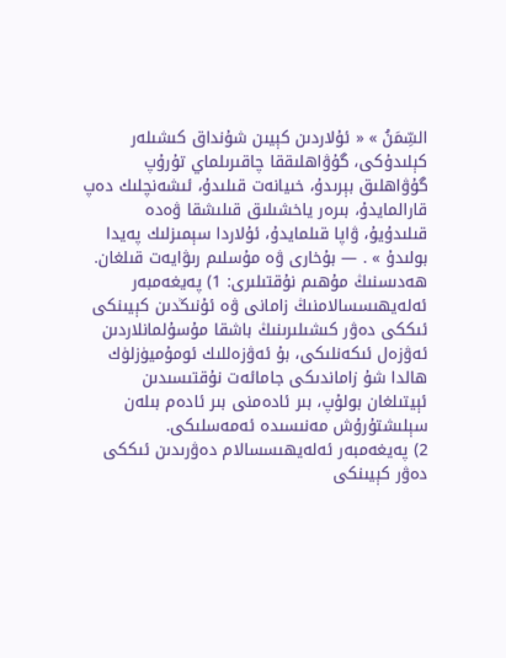السِّمَنُ » « ئۇلاردىن كېيىن شۇنداق كىشىلەر كېلىدۇكى، گۇۋاھلىققا چاقىرىلماي تۇرۇپ گۇۋاھلىق بېرىدۇ، خىيانەت قىلىدۇ، ئىشەنچلىك دەپ قارالمايدۇ، بىرەر ياخشىلىق قىلىشقا ۋەدە قىلىدۇيۇ، ۋاپا قىلمايدۇ، ئۇلاردا سېمىزلىك پەيدا بولىدۇ » . ― بۇخارى ۋە مۇسلىم رىۋايەت قىلغان.
ھەدىسنىڭ مۇھىم نۇقتىلىرى: 1) پەيغەمبەر ئەلەيھىسسالامنىڭ زامانى ۋە ئۇنىڭدىن كېيىنكى ئىككى دەۋر كىشىلىرىنىڭ باشقا مۇسۇلمانلاردىن ئەۋزەل ئىكەنلىكى، بۇ ئەۋزەللىك ئومۇميۈزلۈك ھالدا شۇ زاماندىكى جامائەت نۇقتىسىدىن ئېيتىلغان بولۇپ، بىر ئادەمنى بىر ئادەم بىلەن سېلىشتۇرۇش مەنىسىدە ئەمەسلىكى.
2) پەيغەمبەر ئەلەيھىسسالام دەۋرىدىن ئىككى دەۋر كېيىنكى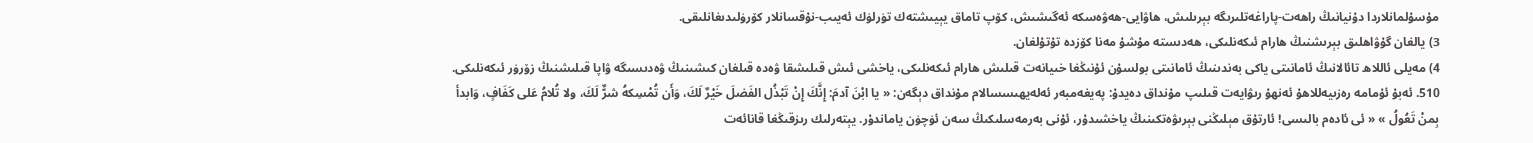مۇسۇلمانلاردا دۇنيانىڭ راھەت-پاراغەتلىرىگە بېرىلىش، ھاۋايى-ھەۋەسكە ئەگىشىش، كۆپ تاماق يېيىشتەك تۈرلۈك ئەيىب-نۇقسانلار كۆرۈلىدىغانلىقى.
3) يالغان گۇۋاھلىق بېرىشنىڭ ھارام ئىكەنلىكى، ھەدىستە مۇشۇ مەنا كۆزدە تۇتۇلغان.
4) مەيلى ئاللاھ تائالانىڭ ئامانىتى ياكى بەندىنىڭ ئامانىتى بولسۇن ئۇنىڭغا خىيانەت قىلىش ھارام ئىكەنلىكى، ياخشى ئىش قىلىشقا ۋەدە قىلغان كىشىنىڭ ۋەدىسىگە ۋاپا قىلىشنىڭ زۆرۈر ئىكەنلىكى.
510. ئەبۇ ئۇمامە رەزىيەللاھۇ ئەنھۇ رىۋايەت قىلىپ مۇنداق دەيدۇ: پەيغەمبەر ئەلەيھىسسالام مۇنداق دېگەن: « يا ابْنَ آدمَ: إِنَّكَ إِنْ تَبْذُل الفَضلَ خَيْرٌ لَكَ، وَأَن تُمْسِكهُ شرٌّ لَكَ، ولا تُلامُ عَلى كَفَافٍ، وَابدأ بِمنْ تَعُولُ » « ئى ئادەم بالىسى! ئارتۇق مېلىڭنى بېرىۋەتكىنىڭ ياخشىدۇر، ئۇنى بەرمەسلىكىڭ سەن ئۈچۈن ياماندۇر. يېتەرلىك رىزقىڭغا قانائەت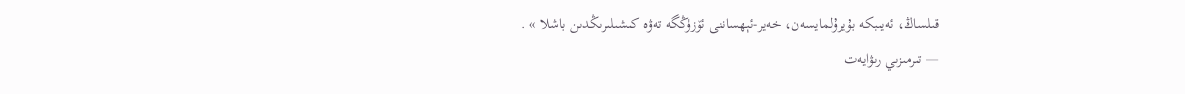قىلساڭ، ئەيىبكە بۇيرۇلمايسەن، خەير-ئېھساننى ئۆزۈڭگە تەۋە كىشىلىرىڭدىن باشلا » .
― تىرمىزىي رىۋايەت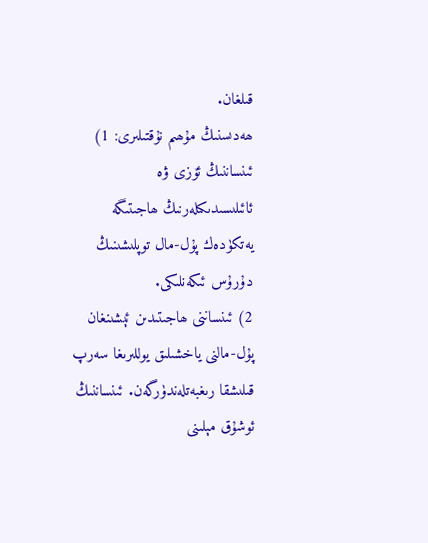قىلغان.
ھەدىسنىڭ مۇھىم نۇقتىلىرى: 1) ئىنساننىڭ ئۆزى ۋە ئائىلىسىدىكىلەرنىڭ ھاجىتىگە يەتكۈدەك پۇل-مال توپلىشىنىڭ دۇرۇس ئىكەنلىكى.
2) ئىنساننى ھاجىتىدىن ئېشىنغان پۇل-مالنى ياخشىلىق يوللىرىغا سەرپ قىلىشقا رىغبەتلەندۈرگەن. ئىنساننىڭ ئوشۇق مېلىنى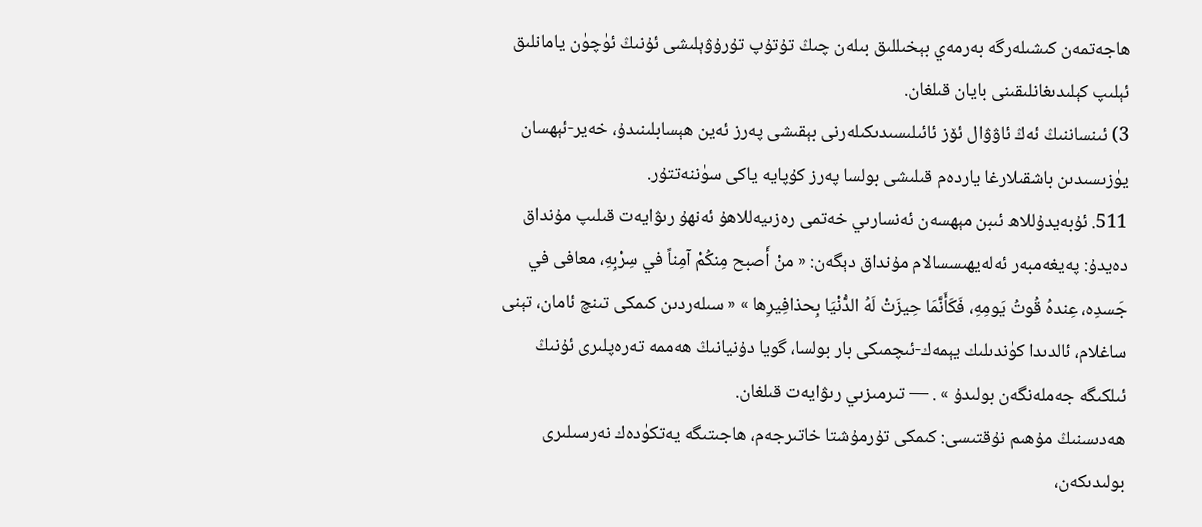ھاجەتمەن كىشىلەرگە بەرمەي بېخىللىق بىلەن چىڭ تۇتۇپ تۇرۇۋېلىشى ئۇنىڭ ئۈچۈن يامانلىق ئېلىپ كېلىدىغانلىقىنى بايان قىلغان.
3) ئىنساننىڭ ئەڭ ئاۋۋال ئۆز ئائىلىسىدىكىلەرنى بېقىشى پەرز ئەين ھېسابلىنىدۇ، خەير-ئېھسان يۈزىسىدىن باشقىلارغا ياردەم قىلىشى بولسا پەرز كۇپايە ياكى سۈننەتتۇر.
511. ئۇبەيدۇللاھ ئىبن مېھسەن ئەنسارىي خەتمى رەزىيەللاھۇ ئەنھۇ رىۋايەت قىلىپ مۇنداق دەيدۇ: پەيغەمبەر ئەلەيھىسسالام مۇنداق دېگەن: « منْ أَصبح مِنكُمْ آمِناً في سِرْبِهِ، معافى في جَسدِه، عِندهُ قُوتُ يَومِهِ، فَكَأَنَّمَا حِيزَتْ لَهُ الدُّنْيَا بِحذافِيرِها » « سىلەردىن كىمكى تىنچ ئامان، تېنى ساغلام، ئالدىدا كۈندىلىك يېمەك-ئىچمىكى بار بولسا، گويا دۇنيانىڭ ھەممە تەرەپلىرى ئۇنىڭ ئىلكىگە جەملەنگەن بولىدۇ » . ― تىرمىزىي رىۋايەت قىلغان.
ھەدىسنىڭ مۇھىم نۇقتىسى: كىمكى تۇرمۇشتا خاتىرجەم، ھاجىتىگە يەتكۈدەك نەرسىلىرى بولىدىكەن،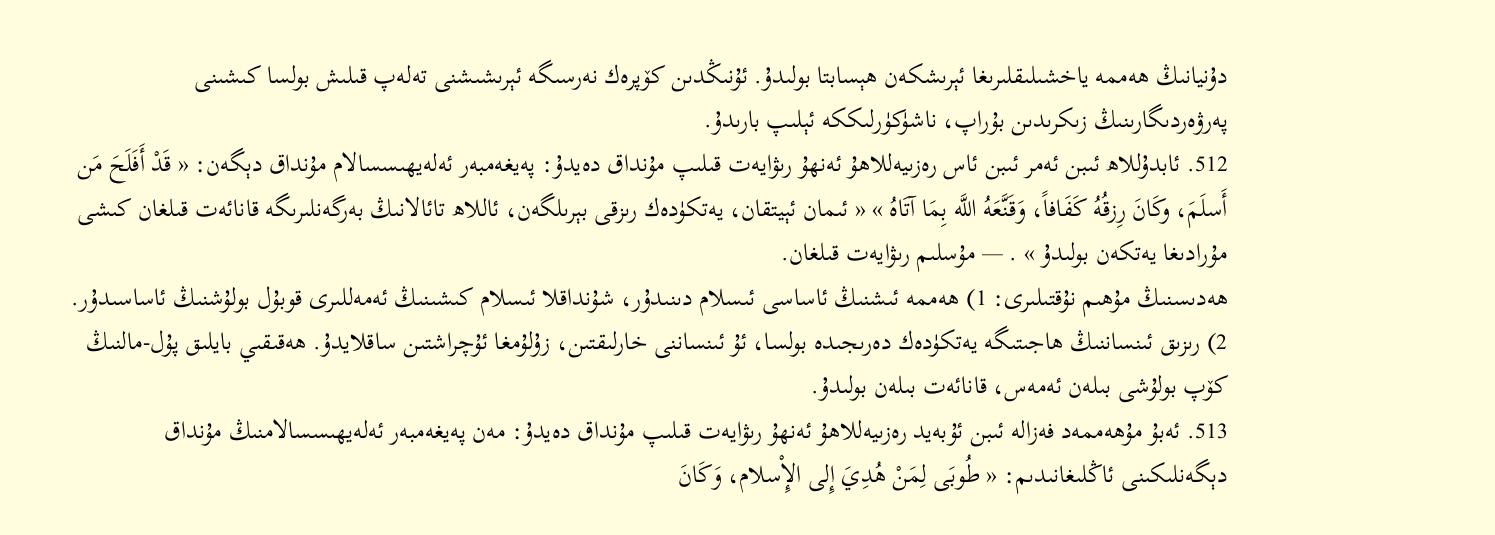دۇنيانىڭ ھەممە ياخشىلىقلىرىغا ئېرىشكەن ھېسابتا بولىدۇ. ئۇنىڭدىن كۆپرەك نەرسىگە ئېرىشىشنى تەلەپ قىلىش بولسا كىشىنى پەرۋەردىگارىنىڭ زىكرىدىن بۇراپ، ناشۈكۈرلىككە ئېلىپ بارىدۇ.
512. ئابدۇللاھ ئىبن ئەمر ئىبن ئاس رەزىيەللاھۇ ئەنھۇ رىۋايەت قىلىپ مۇنداق دەيدۇ: پەيغەمبەر ئەلەيھىسسالام مۇنداق دېگەن: « قَدْ أَفَلَحَ مَن أَسلَمَ، وكَانَ رِزقُهُ كَفَافاً، وَقَنَّعَهُ اللَّه بِمَا آتَاهُ » « ئىمان ئېيتقان، يەتكۈدەك رىزقى بېرىلگەن، ئاللاھ تائالانىڭ بەرگەنلىرىگە قانائەت قىلغان كىشى مۇرادىغا يەتكەن بولىدۇ » . ― مۇسلىم رىۋايەت قىلغان.
ھەدىسنىڭ مۇھىم نۇقتىلىرى: 1) ھەممە ئىشنىڭ ئاساسى ئىسلام دىنىدۇر، شۇنداقلا ئىسلام كىشىنىڭ ئەمەللىرى قوبۇل بولۇشنىڭ ئاساسىدۇر.
2) رىزىق ئىنساننىڭ ھاجىتىگە يەتكۈدەك دەرىجىدە بولسا، ئۇ ئىنساننى خارلىقتىن، زۇلۇمغا ئۇچراشتىن ساقلايدۇ. ھەقىقىي بايلىق پۇل-مالنىڭ كۆپ بولۇشى بىلەن ئەمەس، قانائەت بىلەن بولىدۇ.
513. ئەبۇ مۇھەممەد فەزالە ئىبن ئۇبەيد رەزىيەللاھۇ ئەنھۇ رىۋايەت قىلىپ مۇنداق دەيدۇ: مەن پەيغەمبەر ئەلەيھىسسالامنىڭ مۇنداق دېگەنلىكىنى ئاڭلىغانىدىم: « طُوبَى لِمَنْ هُدِيَ إِلى الإِْسلام، وَكَانَ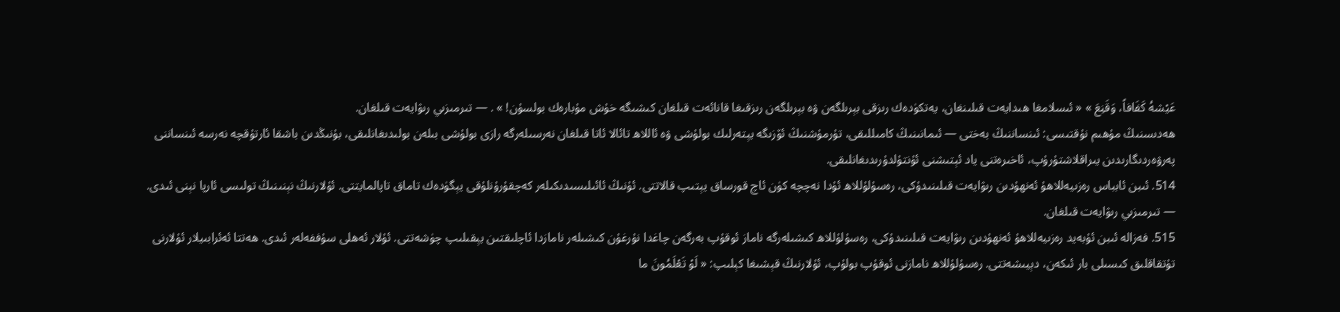عَيْشهُ كَفَافاً، وَقَنِعَ » « ئىسلامغا ھىدايەت قىلىنغان، يەتكۈدەك رىزقى بېرىلگەن ۋە بېرىلگەن رىزقىغا قانائەت قىلغان كىشىگە خۇش مۇبارەك بولسۇن! » . ― تىرمىزىي رىۋايەت قىلغان.
ھەدىسنىڭ مۇھىم نۇقتىسى: ئىنساننىڭ بەختى ― ئىمانىنىڭ كامىللىقى، تۇرمۇشنىڭ ئۆزىگە يېتەرلىك بولۇشى ۋە ئاللاھ تائالا ئاتا قىلغان نەرسىلەرگە رازى بولۇشى بىلەن بولىدىغانلىقى، بۇنىڭدىن باشقا ئارتۇقچە نەرسە ئىنساننى پەرۋەردىگارىدىن يىراقلاشتۇرۇپ، ئاخىرەتنى ياد ئېتىشنى ئۇنتۇلدۇرىدىغانلىقى.
514. ئىبن ئابباس رەزىيەللاھۇ ئەنھۇدىن رىۋايەت قىلىنىدۇكى، رەسۇلۇللاھ ئۇدا نەچچە كۈن ئاچ قورساق يېتىپ قالاتتى. ئۇنىڭ ئائىلىسىدىكىلەر كەچقۇرۇنلۇقى يېگۈدەك تاماق تاپالمايتتى. ئۇلارنىڭ نېنىنىڭ تولىسى ئارپا نېنى ئىدى.
― تىرمىزىي رىۋايەت قىلغان.
515. فەزالە ئىبن ئۇبەيد رەزىيەللاھۇ ئەنھۇدىن رىۋايەت قىلىنىدۇكى، رەسۇلۇللاھ كىشىلەرگە ناماز ئوقۇپ بەرگەن چاغدا نۇرغۇن كىشىلەر نامازدا ئاچلىقتىن يېقىلىپ چۈشەتتى. ئۇلار ئەھلى سۇففەلەر ئىدى. ھەتتا ئەئرابىيلار ئۇلارنى تۇتقاقلىق كىسىلى بار ئىكەن، دېيىشەتتى. رەسۇلۇللاھ نامازنى ئوقۇپ بولۇپ، ئۇلارنىڭ قېشىغا كېلىپ: « لَوْ تَعْلَمُونَ ما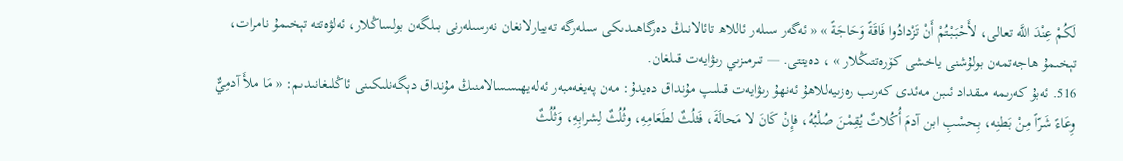لَكُمْ عِنْدَ اللَّه تعالى، لأَحْبَبْتُمْ أَنْ تَزْدادُوا فَاقَةً وَحَاجَةً » « ئەگەر سىلەر ئاللاھ تائالانىڭ دەرگاھىدىكى سىلەرگە تەييارلانغان نەرسىلەرنى بىلگەن بولساڭلار، ئەلۋەتتە تېخىمۇ نامرات، تېخىمۇ ھاجەتمەن بولۇشنى ياخشى كۆرەتتىڭلار » ، دەيتتى. ― تىرمىزىي رىۋايەت قىلغان.
516. ئەبۇ كەرىمە مىقداد ئىبن مەئدى كەرىب رەزىيەللاھۇ ئەنھۇ رىۋايەت قىلىپ مۇنداق دەيدۇ: مەن پەيغەمبەر ئەلەيھىسسالامنىڭ مۇنداق دېگەنلىكىنى ئاڭلىغانىدىم: « مَا ملأَ آدمِيٌّ وِعَاءً شَرّاً مِنْ بَطنِه، بِحسْبِ ابن آدمَ أُكُلاتٌ يُقِمْنَ صُلْبُهُ، فإِنْ كَانَ لا مَحالَةَ، فَثلُثٌ لطَعَامِهِ، وثُلُثٌ لِشرابِهِ، وَثُلُثٌ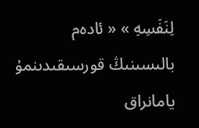لِنَفَسِهِ » « ئادەم بالىسىنىڭ قورسىقىدىنمۇ يامانراق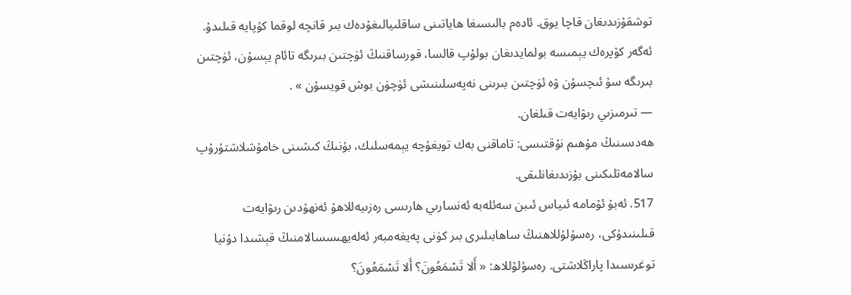توشقۇزىدىغان قاچا يوق. ئادەم بالىسىغا ھاياتىنى ساقلىيالىغۇدەك بىر قانچە لوقما كۇپايە قىلىدۇ. ئەگەر كۆپرەك يېمىسە بولمايدىغان بولۇپ قالسا، قورساقنىڭ ئۈچتىن بىرىگە تائام يېسۇن، ئۈچتىن بىرىگە سۇ ئىچسۇن ۋە ئۈچتىن بىرىنى نەپەسلىنىشى ئۈچۈن بوش قويسۇن » .
― تىرمىزىي رىۋايەت قىلغان.
ھەدىسنىڭ مۇھىم نۇقتىسى: تاماقنى بەك تويغۇچە يېمەسلىك، بۇنىڭ كىشىنى خامۇشلاشتۇرۇپ سالامەتلىكىنى بۇزىدىغانلىقى.
517. ئەبۇ ئۇمامە ئىياس ئىبن سەئلەبە ئەنسارىي ھارىسى رەزىيەللاھۇ ئەنھۇدىن رىۋايەت قىلىنىدۇكى، رەسۇلۇللاھنىڭ ساھابىلىرى بىر كۈنى پەيغەمبەر ئەلەيھىسسالامنىڭ قېشىدا دۇنيا توغرىسىدا پاراڭلاشتى. رەسۇلۇللاھ: « أَلا تَسْمَعُونَ؟ أَلا تَسْمَعُونَ؟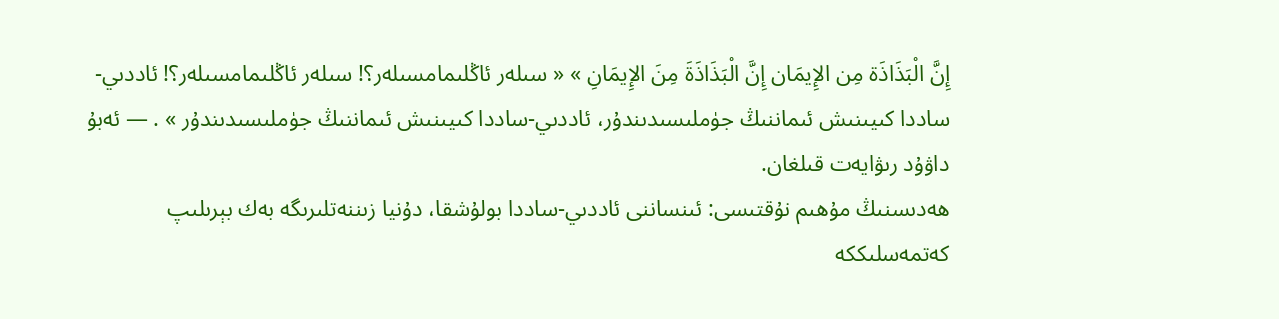إِنَّ الْبَذَاذَة مِن الإِيمَان إِنَّ الْبَذَاذَةَ مِنَ الإِيمَانِ » « سىلەر ئاڭلىمامسىلەر؟! سىلەر ئاڭلىمامسىلەر؟! ئاددىي-ساددا كىيىنىش ئىماننىڭ جۈملىسىدىندۇر، ئاددىي-ساددا كىيىنىش ئىماننىڭ جۈملىسىدىندۇر » . ― ئەبۇ داۋۇد رىۋايەت قىلغان.
ھەدىسنىڭ مۇھىم نۇقتىسى: ئىنساننى ئاددىي-ساددا بولۇشقا، دۇنيا زىننەتلىرىگە بەك بېرىلىپ كەتمەسلىككە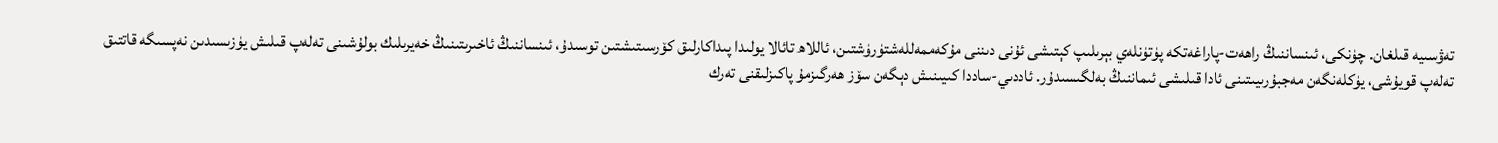تەۋسىيە قىلغان. چۈنكى، ئىنساننىڭ راھەت-پاراغەتكە پۈتۈنلەي بېرىلىپ كېتىشى ئۇنى دىننى مۇكەممەللەشتۈرۈشتىن، ئاللاھ تائالا يولىدا پىداكارلىق كۆرسىتىشتىن توسىدۇ، ئىنساننىڭ ئاخىرىتىنىڭ خەيرىلىك بولۇشىنى تەلەپ قىلىش يۈزىسىدىن نەپسىگە قاتتىق تەلەپ قويۇشى، يۈكلەنگەن مەجبۇرىيىتىنى ئادا قىلىشى ئىماننىڭ بەلگىسىدۇر. ئاددىي-ساددا كىيىنىش دېگەن سۆز ھەرگىزمۇ پاكىزلىقنى تەرك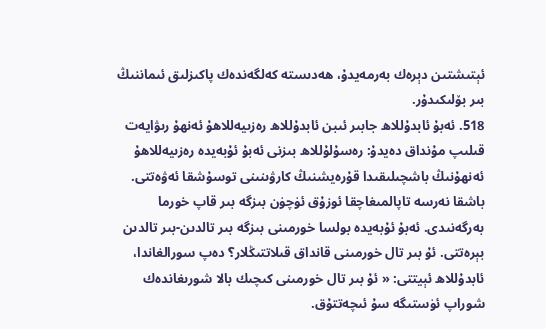ئېتىشتىن دېرەك بەرمەيدۇ، ھەدىستە كەلگەندەك پاكىزلىق ئىماننىڭ بىر بۆلىكىدۇر.
518. ئەبۇ ئابدۇللاھ جابىر ئىبن ئابدۇللاھ رەزىيەللاھۇ ئەنھۇ رىۋايەت قىلىپ مۇنداق دەيدۇ: رەسۇلۇللاھ بىزنى ئەبۇ ئۇبەيدە رەزىيەللاھۇ ئەنھۇنىڭ باشچىلىقىدا قۇرەيشنىڭ كارۋىنىنى توسۇشقا ئەۋەتتى. باشقا نەرسە تاپالمىغاچقا ئوزۇق ئۈچۈن بىزگە بىر قاپ خورما بەرگەنىدى. ئەبۇ ئۇبەيدە بولسا خورمىنى بىزگە بىر تالدىن-بىر تالدىن بېرەتتى. ئۇ بىر تال خورمىنى قانداق قىلاتتىڭلار؟ دەپ سورالغاندا، ئابدۇللاھ ئېيتتى: « ئۇ بىر تال خورمىنى كىچىك بالا شورىغاندەك شوراپ ئۈستىگە سۇ ئىچەتتۇق.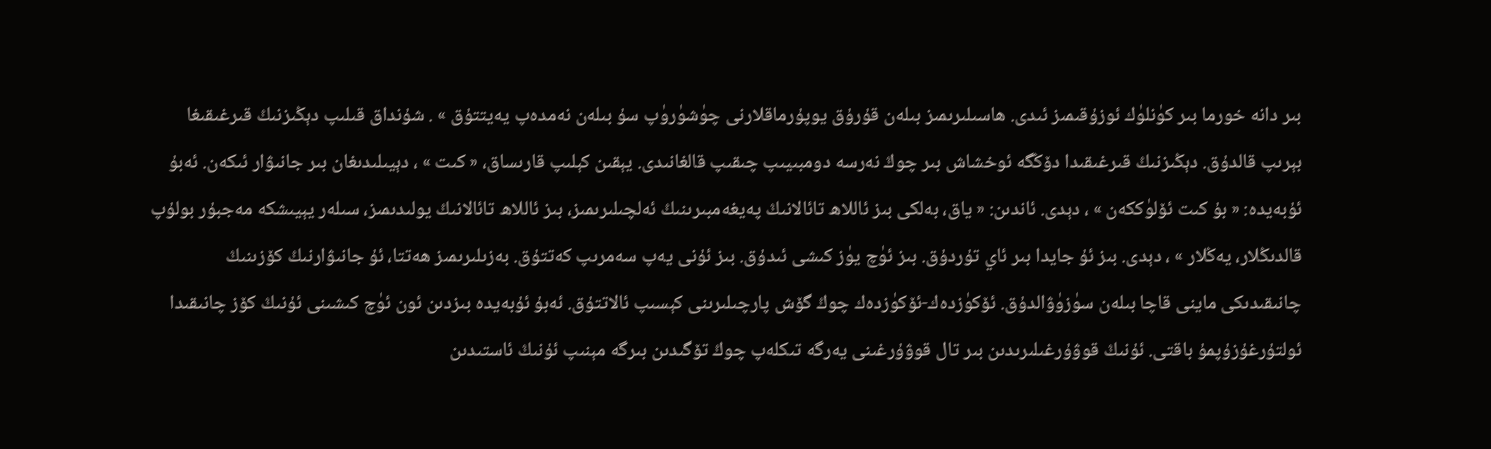بىر دانە خورما بىر كۈنلۈك ئوزۇقىمىز ئىدى. ھاسىلىرىمىز بىلەن قۇرۇق يوپۇرماقلارنى چۈشۈرۈپ سۇ بىلەن نەمدەپ يەيتتۇق » . شۇنداق قىلىپ دېڭىزنىڭ قىرغىقىغا بېرىپ قالدۇق. دېڭىزنىڭ قىرغىقىدا دۆڭگە ئوخشاش بىر چوڭ نەرسە دومبىيىپ چىقىپ قالغانىدى. يېقىن كېلىپ قارىساق، « كىت » ، دېيىلىدىغان بىر جانىۋار ئىكەن. ئەبۇ ئۇبەيدە: « بۇ كىت ئۆلۈككەن » ، دېدى. ئاندىن: « ياق، بەلكى بىز ئاللاھ تائالانىڭ پەيغەمبىرىنىڭ ئەلچىلىرىمىز، بىز ئاللاھ تائالانىڭ يولىدىمىز، سىلەر يېيىشكە مەجبۇر بولۇپ قالدىڭلار، يەڭلار » ، دېدى. بىز ئۇ جايدا بىر ئاي تۇردۇق. بىز ئۈچ يۈز كىشى ئىدۇق. بىز ئۇنى يەپ سەمرىپ كەتتۇق. بەزىلىرىمىز ھەتتا، ئۇ جانىۋارنىڭ كۆزىنىڭ چانىقىدىكى ماينى قاچا بىلەن سۈزۈۋالدۇق. ئۆكۈزدەك-ئۆكۈزدەك چوڭ گۆش پارچىلىرىنى كېسىپ ئالاتتۇق. ئەبۇ ئۇبەيدە بىزدىن ئون ئۈچ كىشىنى ئۇنىڭ كۆز چانىقىدا ئولتۇرغۇزۇپمۇ باقتى. ئۇنىڭ قوۋۇرغىلىرىدىن بىر تال قوۋۇرغىنى يەرگە تىكلەپ چوڭ تۆگىدىن بىرگە مېنىپ ئۇنىڭ ئاستىدىن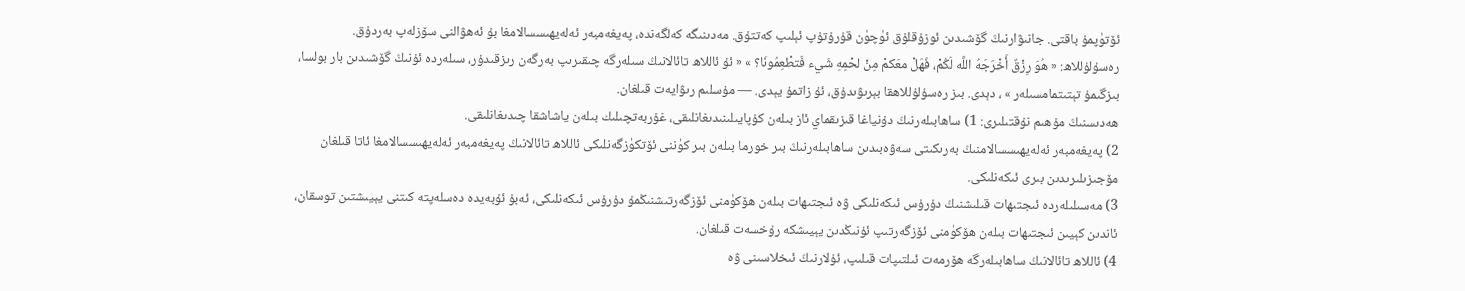ئۆتۈپمۇ باقتى. جانىۋارنىڭ گۆشىدىن ئوزۇقلۇق ئۈچۈن قۇرۇتۇپ ئېلىپ كەتتۇق. مەدىنىگە كەلگەندە، پەيغەمبەر ئەلەيھىسسالامغا بۇ ئەھۋالنى سۆزلەپ بەردۇق. رەسۇلۇللاھ: « هُوَ رِزْقٌ أَخْرَجَهُ اللَّه لَكُمْ، فَهَلْ معَكمْ مِنْ لحْمِهِ شَيء فَتطْعِمُونَا؟ » « ئۇ ئاللاھ تائالانىڭ سىلەرگە چىقىرىپ بەرگەن رىزقىدۇر، سىلەردە ئۇنىڭ گۆشىدىن بار بولسا، بىزگىمۇ تېتىتمامسىلەر » ، دېدى. بىز رەسۇلۇللاھقا بېرىۋىدۇق، ئۇ زاتمۇ يېدى. ― مۇسلىم رىۋايەت قىلغان.
ھەدىسنىڭ مۇھىم نۇقتىلىرى: 1) ساھابىلەرنىڭ دۇنياغا قىزىقماي ئاز بىلەن كۇپايىلىنىدىغانلىقى، غۇربەتچىلىك بىلەن ياشاشقا چىدىغانلىقى.
2) پەيغەمبەر ئەلەيھىسسالامنىڭ بەرىكىتى سەۋەبىدىن ساھابىلەرنىڭ بىر خورما بىلەن بىر كۈننى ئۆتكۈزگەنلىكى ئاللاھ تائالانىڭ پەيغەمبەر ئەلەيھىسسالامغا ئاتا قىلغان مۆجىزىلىرىدىن بىرى ئىكەنلىكى.
3) مەسىلىلەردە ئىجتىھات قىلىشنىڭ دۇرۇس ئىكەنلىكى ۋە ئىجتىھات بىلەن ھۆكۈمنى ئۆزگەرتىشنىڭمۇ دۇرۇس ئىكەنلىكى، ئەبۇ ئۇبەيدە دەسلەپتە كىتنى يېيىشتىن توسقان، ئاندىن كېيىن ئىجتىھات بىلەن ھۆكۈمنى ئۆزگەرتىپ ئۇنىڭدىن يېيىشكە رۇخسەت قىلغان.
4) ئاللاھ تائالانىڭ ساھابىلەرگە ھۆرمەت ئىلتىپات قىلىپ، ئۇلارنىڭ ئىخلاسىنى ۋە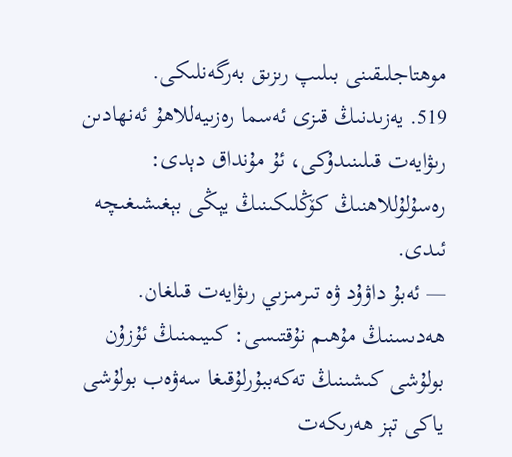موھتاجلىقىنى بىلىپ رىزىق بەرگەنلىكى.
519. يەزىدنىڭ قىزى ئەسما رەزىيەللاھۇ ئەنھادىن رىۋايەت قىلىنىدۇكى، ئۇ مۇنداق دېدى: رەسۇلۇللاھنىڭ كۆڭلىكىنىڭ يېڭى بېغىشىغىچە ئىدى.
― ئەبۇ داۋۇد ۋە تىرمىزىي رىۋايەت قىلغان.
ھەدىسنىڭ مۇھىم نۇقتىسى: كىيىمنىڭ ئۇزۇن بولۇشى كىشىنىڭ تەكەببۇرلۇقىغا سەۋەب بولۇشى ياكى تېز ھەرىكەت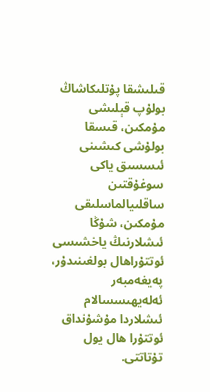قىلىشقا پۇتلىكاشاڭ بولۇپ قېلىشى مۇمكىن، قىسقا بولۇشى كىشىنى ئىسسىق ياكى سوغۇقتىن ساقلىيالماسلىقى مۇمكىن، شۇڭا ئىشلارنىڭ ياخشىسى ئوتتۇراھال بولغىنىدۇر، پەيغەمبەر ئەلەيھىسسالام ئىشلاردا مۇشۇنداق ئوتتۇرا ھال يول تۇتاتتى.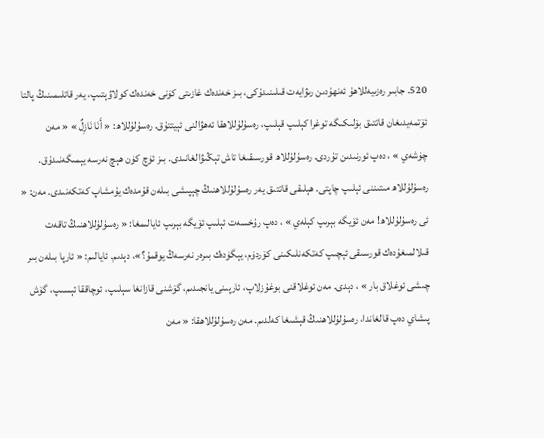520. جابىر رەزىيەللاھۇ ئەنھۇدىن رىۋايەت قىلىنىدۇكى، بىز خەندەك غازىتى كۈنى خەندەك كولاۋېتىپ، يەر قاتلىمىنىڭ پالتا ئۆتمەيدىغان قاتتىق بۆلىكىگە توغرا كېلىپ قېلىپ، رەسۇلۇللاھقا ئەھۋالنى ئېيتتۇق. رەسۇلۇللاھ: « أَنَا نَازِلٌ » « مەن چۈشەي » ، دەپ ئورنىدىن تۇردى. رەسۇلۇللاھ قورسىقىغا تاش تېڭىۋالغانىدى. بىز ئۈچ كۈن ھېچ نەرسە يېمىگەنىدۇق. رەسۇلۇللاھ مىتىننى ئېلىپ چاپتى. ھېلىقى قاتتىق يەر رەسۇلۇللاھنىڭ چېپىشى بىلەن قۇمدەك يۇمشاپ كەتكەنىدى. مەن: « ئى رەسۇلۇللاھ! مەن ئۆيگە بېرىپ كېلەي » ، دەپ رۇخسەت ئېلىپ ئۆيگە بېرىپ ئايالىمغا: « رەسۇلۇللاھنىڭ تاقەت قىلالمىغۇدەك قورسىقى ئېچىپ كەتكەنلىكىنى كۆردۈم، يېگۈدەك بىرەر نەرسەڭ يوقمۇ؟»، دېدىم. ئايالىم: « ئارپا بىلەن بىر چىشى ئوغلاق بار » ، دېدى. مەن ئوغلاقنى بوغۇزلاپ، ئارپىنى يانجىدىم، گۆشنى قازانغا سېلىپ، ئوچاققا ئېسىپ، گۆش پىشاي دەپ قالغاندا، رەسۇلۇللاھنىڭ قېشىغا كەلدىم. مەن رەسۇلۇللاھقا: « مەن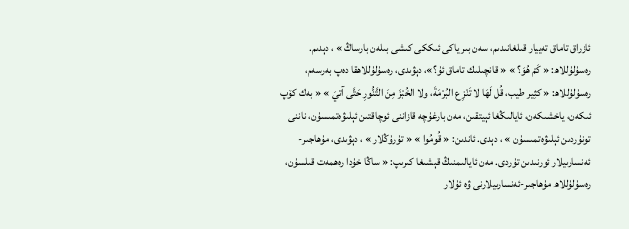ئازراق تاماق تەييار قىلغانىدىم، سەن بىر ياكى ئىككى كىشى بىلەن بارساڭ » ، دېدىم. رەسۇلۇللاھ: « كَمْ هُوَ؟ » « قانچىلىك تاماق ئۇ؟»، دېۋىدى، رەسۇلۇللاھقا دەپ بەرسەم، رەسۇلۇللاھ: « كثِير طيب، قُل لَهَا لا تَنْزِع البُرْمَةَ، ولا الخُبْزَ مِنَ التَّنُّورِ حَتَّى آتيَ » « بەك كۆپ ئىكەن، ياخشىكەن، ئايالىڭغا ئېيتقىن، مەن بارغۇچە قازاننى ئوچاقتىن ئېلىۋەتمىسۇن، ناننى تونۇردىن ئېلىۋەتمىسۇن » ، دېدى. ئاندىن: « قُومُوا » « تۇرۇڭلار » ، دېۋىدى، مۇھاجىر-ئەنسارىيلار ئورنىدىن تۇردى. مەن ئايالىمنىڭ قېشىغا كىرىپ: « ساڭا خۇدا رەھمەت قىلسۇن، رەسۇلۇللاھ مۇھاجىر-ئەنسارىيلارنى ۋە ئۇلار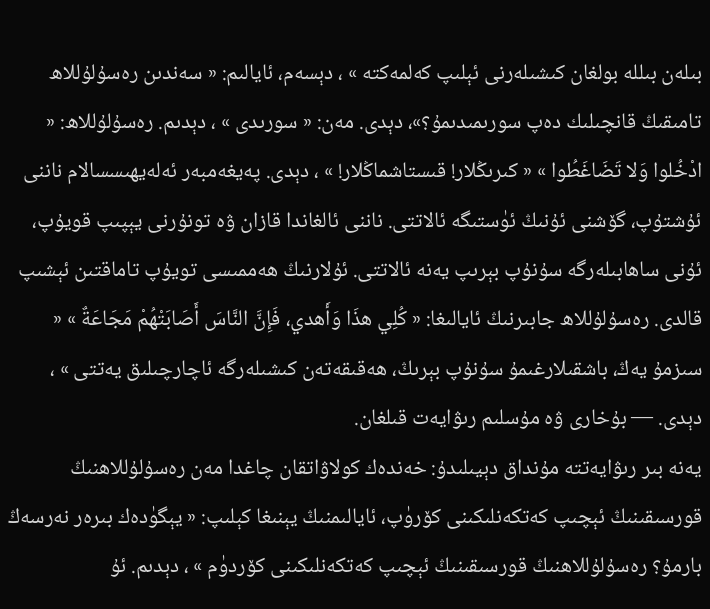بىلەن بىللە بولغان كىشىلەرنى ئېلىپ كەلمەكتە » ، دېسەم، ئايالىم: « سەندىن رەسۇلۇللاھ تامىقىڭ قانچىلىك دەپ سورىمىدىمۇ؟»، دېدى. مەن: « سورىدى » ، دېدىم. رەسۇلۇللاھ: « ادْخُلوا وَلا تَضَاغَطُوا » « كىرىڭلار! قىستاشماڭلار! » ، دېدى. پەيغەمبەر ئەلەيھىسسالام ناننى ئۇشتۇپ، گۆشنى ئۇنىڭ ئۈستىگە ئالاتتى. ناننى ئالغاندا قازان ۋە تونۇرنى يېپىپ قويۇپ، ئۇنى ساھابىلەرگە سۇنۇپ بېرىپ يەنە ئالاتتى. ئۇلارنىڭ ھەممىسى تويۇپ تاماقتىن ئېشىپ قالدى. رەسۇلۇللاھ جابىرنىڭ ئايالىغا: « كُلِي هذَا وَأَهدي، فَإِنَّ النَّاسَ أَصَابَتْهُمْ مَجَاعَةٌ » « سىزمۇ يەڭ، باشقىلارغىمۇ سۇنۇپ بېرىڭ، ھەقىقەتەن كىشىلەرگە ئاچارچىلىق يەتتى » ، دېدى. ― بۇخارى ۋە مۇسلىم رىۋايەت قىلغان.
يەنە بىر رىۋايەتتە مۇنداق دېيىلىدۇ: خەندەك كولاۋاتقان چاغدا مەن رەسۇلۇللاھنىڭ قورسىقىنىڭ ئېچىپ كەتكەنلىكىنى كۆرۈپ، ئايالىمنىڭ يېنىغا كېلىپ: « يېگۈدەك بىرەر نەرسەڭ بارمۇ؟ رەسۇلۇللاھنىڭ قورسىقىنىڭ ئېچىپ كەتكەنلىكىنى كۆردۈم » ، دېدىم. ئۇ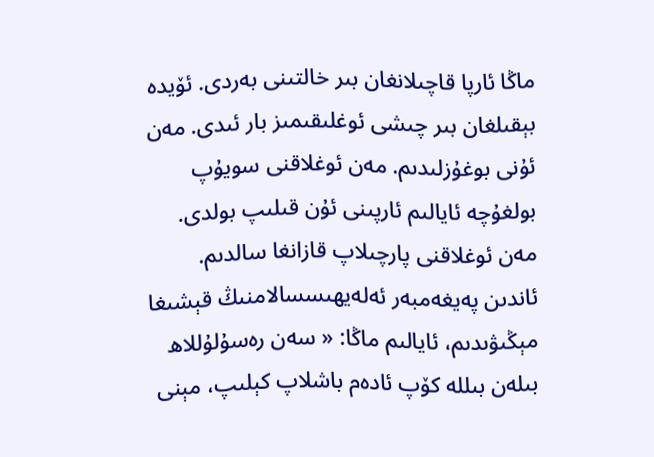ماڭا ئارپا قاچىلانغان بىر خالتىنى بەردى. ئۆيدە بېقىلغان بىر چىشى ئوغلىقىمىز بار ئىدى. مەن ئۇنى بوغۇزلىدىم. مەن ئوغلاقنى سويۇپ بولغۇچە ئايالىم ئارپىنى ئۇن قىلىپ بولدى. مەن ئوغلاقنى پارچىلاپ قازانغا سالدىم. ئاندىن پەيغەمبەر ئەلەيھىسسالامنىڭ قېشىغا مېڭىۋىدىم، ئايالىم ماڭا: « سەن رەسۇلۇللاھ بىلەن بىللە كۆپ ئادەم باشلاپ كېلىپ، مېنى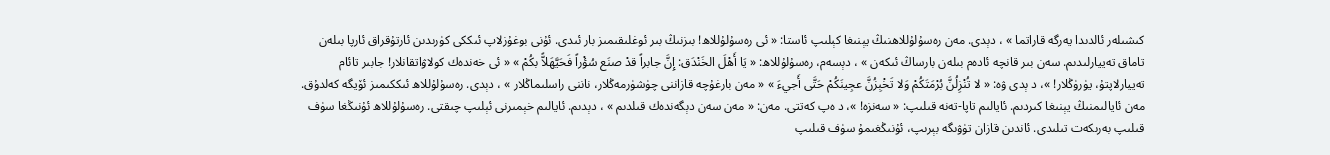كىشىلەر ئالدىدا يەرگە قاراتما » ، دېدى. مەن رەسۇلۇللاھنىڭ يېنىغا كېلىپ ئاستا: « ئى رەسۇلۇللاھ! بىزنىڭ بىر ئوغلىقىمىز بار ئىدى. ئۇنى بوغۇزلاپ ئىككى كۈرىدىن ئارتۇقراق ئارپا بىلەن تاماق تەييارلىدىم. سەن بىر قانچە ئادەم بىلەن بارساڭ ئىكەن » ، دېسەم، رەسۇلۇللاھ: « يَا أَهْلَ الخَنْدَق: إِنَّ جابراً قدْ صنَع سُؤْراً فَحَيَّهَلاًّ بكُمْ » « ئى خەندەك كولاۋاتقانلار! جابىر تائام تەييارلاپتۇ، يۈرۈڭلار! »، د ېدى ۋە: « لا تُنْزِلُنَّ بُرْمَتَكُمْ وَلا تَخْبِزُنَّ عجِينَكُمْ حَتَّى أَجيءَ » « مەن بارغۇچە قازاننى چۈشۈرمەڭلار، ناننى راسلىماڭلار » ، دېدى. رەسۇلۇللاھ ئىككىمىز ئۆيگە كەلدۇق. مەن ئايالىمنىڭ يېنىغا كىردىم. ئايالىم تاپا-تەنە قىلىپ: « سەنزە! »، د ەپ كەتتى. مەن: « مەن سەن دېگەندەك قىلدىم » ، دېدىم. ئايالىم خېمىرنى ئېلىپ چىقتى. رەسۇلۇللاھ ئۇنىڭغا سۈف قىلىپ بەرىكەت تىلىدى. ئاندىن قازان تۈۋىگە بېرىپ، ئۇنىڭغىمۇ سۈف قىلىپ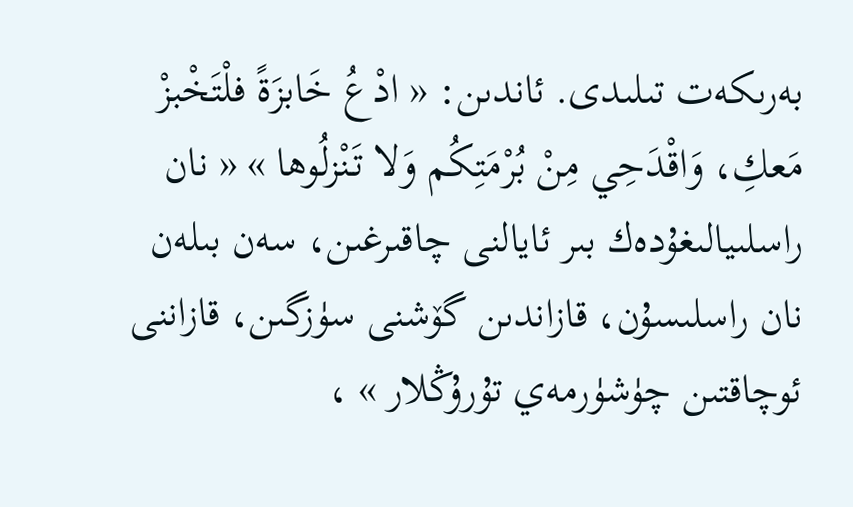بەرىكەت تىلىدى. ئاندىن: « ادْعُ خَابزَةً فلْتَخْبزْ مَعكِ، وَاقْدَحِي مِنْ بُرْمَتِكُم وَلا تَنْزلُوها » « نان راسلىيالىغۇدەك بىر ئايالنى چاقىرغىن، سەن بىلەن نان راسلىسۇن، قازاندىن گۆشنى سۈزگىن، قازاننى ئوچاقتىن چۈشۈرمەي تۇرۇڭلار » ،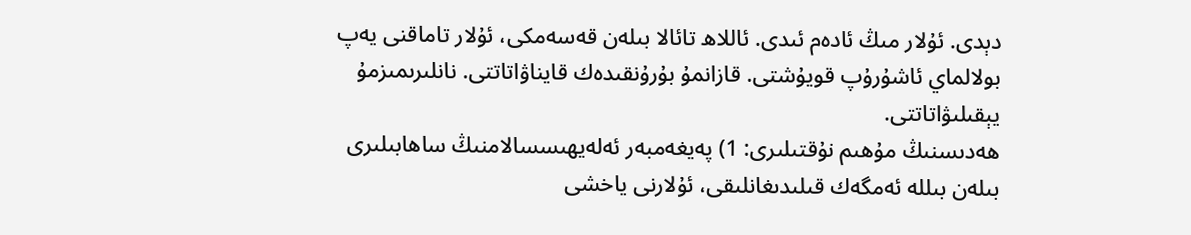دېدى. ئۇلار مىڭ ئادەم ئىدى. ئاللاھ تائالا بىلەن قەسەمكى، ئۇلار تاماقنى يەپ بولالماي ئاشۇرۇپ قويۇشتى. قازانمۇ بۇرۇنقىدەك قايناۋاتاتتى. نانلىرىمىزمۇ يېقىلىۋاتاتتى.
ھەدىسنىڭ مۇھىم نۇقتىلىرى: 1) پەيغەمبەر ئەلەيھىسسالامنىڭ ساھابىلىرى بىلەن بىللە ئەمگەك قىلىدىغانلىقى، ئۇلارنى ياخشى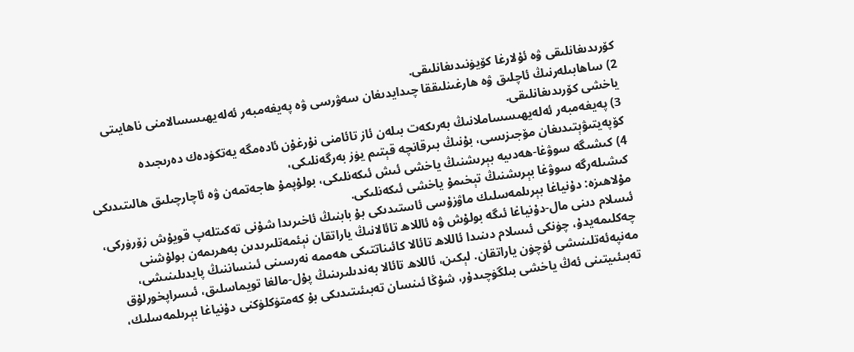كۆرىدىغانلىقى ۋە ئۇلارغا كۆيۈنىدىغانلىقى.
2) ساھابىلەرنىڭ ئاچلىق ۋە ھارغىنلىققا چىدايدىغان سەۋرسى ۋە پەيغەمبەر ئەلەيھىسسالامنى ناھايىتى ياخشى كۆرىدىغانلىقى.
3) پەيغەمبەر ئەلەيھىسساملانىڭ بەرىكەت بىلەن ئاز تائامنى نۇرغۇن ئادەمگە يەتكۈدەك دەرىجىدە كۆپەيتىۋېتىدىغان مۆجىزىسى، بۇنىڭ بىرقانچە قېتىم يۈز بەرگەنلىكى،
4) كىشىگە سوۋغا-ھەدىيە بېرىشنىڭ ياخشى ئىش ئىكەنلىكى، بولۇپمۇ ھاجەتمەن ۋە ئاچارچىلىق ھالىتىدىكى كىشىلەرگە سوۋغا بېرىشنىڭ تېخىمۇ ياخشى ئىكەنلىكى.
مۇلاھىزە: دۇنياغا بېرىلمەسلىك ماۋزۇسى ئاستىدىكى بۇ بابنىڭ ئاخىرىدا شۇنى تەكىتلەپ قويۇش زۆرۈركى، ئىسلام دىنى مال-دۇنياغا ئىگە بولۇش ۋە ئاللاھ تائالانىڭ ياراتقان نېئمەتلىرىدىن بەھرىمەن بولۇشنى چەكلىمەيدۇ، چۈنكى ئىسلام دىنىدا ئاللاھ تائالا كائىناتتىكى ھەممە نەرسىنى ئىنساننىڭ پايدىلىنىشى، مەنپەئەتلىنىشى ئۈچۈن ياراتقان. لېكىن، ئاللاھ تائالا بەندىلىرىنىڭ پۇل-مالغا تويماسلىق، ئىسراپخورلۇق تەبىئىيتىنى ئەڭ ياخشى بىلگۈچىدۇر، شۇڭا ئىنسان تەبىئىتىدىكى بۇ كەمتۈكلۈكنى دۇنياغا بېرىلمەسلىك،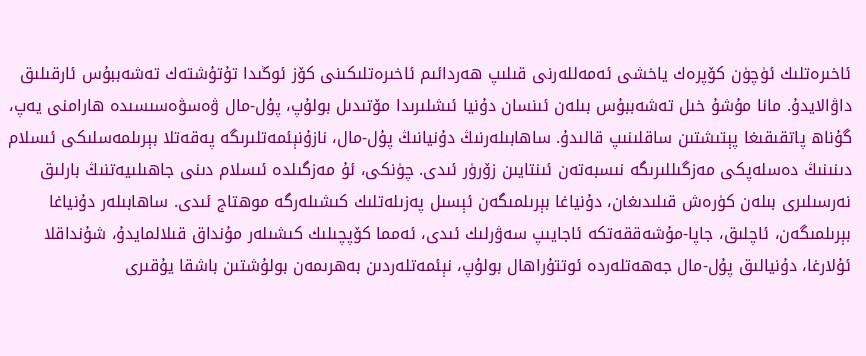ئاخىرەتلىك ئۈچۈن كۆپرەك ياخشى ئەمەللەرنى قىلىپ ھەردائىم ئاخىرەتلىكىنى كۆز ئوڭىدا تۇتۇشتەك تەشەببۇس ئارقىلىق داۋالايدۇ. مانا مۇشۇ خىل تەشەببۇس بىلەن ئىنسان دۇنيا ئىشلىرىدا مۆتىدىل بولۇپ، پۇل-مال ۋەسۋەسىسىدە ھارامنى يەپ، گۇناھ پاتقىقىغا پېتىشتىن ساقلىنىپ قالىدۇ. ساھابىلەرنىڭ دۇنيانىڭ پۇل-مال، نازۇنېئمەتلىرىگە پەقەتلا بېرىلمەسلىكى ئىسلام دىنىنىڭ دەسلەپكى مەزگىللىرىگە نىسبەتەن ئىنتايىن زۆرۈر ئىدى. چۈنكى، ئۇ مەزگىلدە ئىسلام دىنى جاھىلىيەتنىڭ بارلىق نەرسىلىرى بىلەن كۈرەش قىلىدىغان، دۇنياغا بېرىلمىگەن ئېسىل پەزىلەتلىك كىشىلەرگە موھتاج ئىدى. ساھابىلەر دۇنياغا بېرىلمىگەن، ئاچلىق، جاپا-مۇشەققەتكە ئاجايىپ سەۋرلىك ئىدى، ئەمما كۆپچىلىك كىشىلەر مۇنداق قىلالمايدۇ، شۇنداقلا ئۇلارغا، دۇنيالىق پۇل-مال جەھەتلەردە ئوتتۇراھال بولۇپ، نېئمەتلەردىن بەھرىمەن بولۇشتىن باشقا يۇقىرى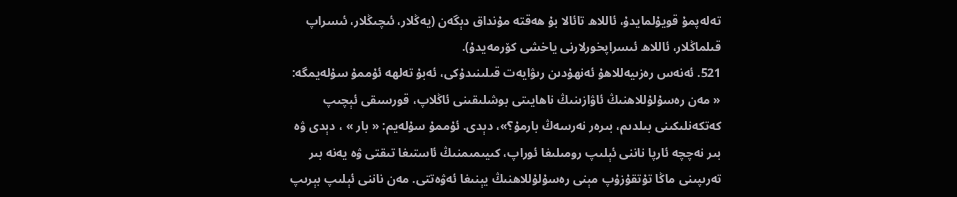تەلەپمۇ قويۇلمايدۇ، ئاللاھ تائالا بۇ ھەقتە مۇنداق دېگەن (يەڭلار، ئىچىڭلار، ئىسراپ قىلماڭلار، ئاللاھ ئىسراپخورلارنى ياخشى كۆرمەيدۇ).
521. ئەنەس رەزىيەللاھۇ ئەنھۇدىن رىۋايەت قىلىنىدۇكى، ئەبۇ تەلھە ئۇممۇ سۇلەيمگە: « مەن رەسۇلۇللاھنىڭ ئاۋازىنىڭ ناھايىتى بوشلىقىنى ئاڭلاپ، قورسىقى ئېچىپ كەتكەنلىكىنى بىلدىم، بىرەر نەرسەڭ بارمۇ؟»، دېدى. ئۇممۇ سۇلەيم: « بار » ، دېدى ۋە بىر نەچچە ئارپا ناننى ئېلىپ رومىلىغا ئوراپ، كىيىمىمنىڭ ئاستىغا تىقتى ۋە يەنە بىر تەرىپىنى ماڭا تۇتقۇزۇپ مېنى رەسۇلۇللاھنىڭ يېنىغا ئەۋەتتى. مەن ناننى ئېلىپ بېرىپ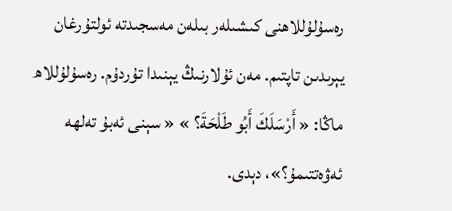رەسۇلۇللاھنى كىشىلەر بىلەن مەسجىدتە ئولتۇرغان يېرىدىن تاپتىم. مەن ئۇلارنىڭ يېنىدا تۇردۇم. رەسۇلۇللاھ ماڭا: « أَرْسَلَكَ أَبُو طَلْحَةَ؟ » « سېنى ئەبۇ تەلھە ئەۋەتتىمۇ؟»، دېدى.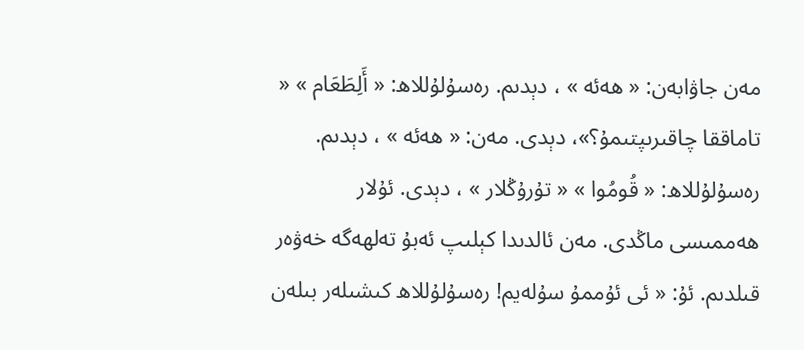مەن جاۋابەن: « ھەئە » ، دېدىم. رەسۇلۇللاھ: « أَلِطَعَام » « تاماققا چاقىرىپتىمۇ؟»، دېدى. مەن: « ھەئە » ، دېدىم. رەسۇلۇللاھ: « قُومُوا » « تۇرۇڭلار » ، دېدى. ئۇلار ھەممىسى ماڭدى. مەن ئالدىدا كېلىپ ئەبۇ تەلھەگە خەۋەر قىلدىم. ئۇ: « ئى ئۇممۇ سۇلەيم! رەسۇلۇللاھ كىشىلەر بىلەن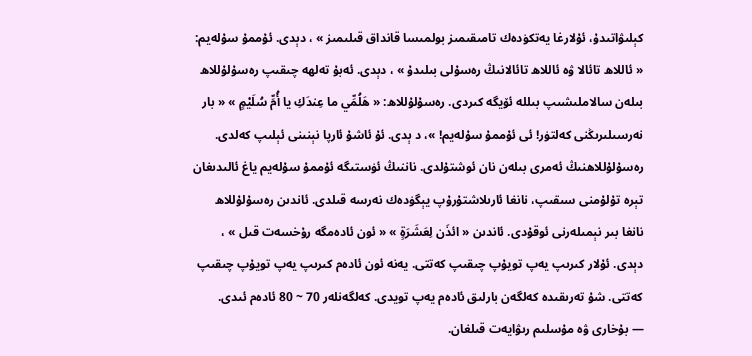كېلىۋاتىدۇ، ئۇلارغا يەتكۈدەك تامىقىمىز بولمىسا قانداق قىلىمىز » ، دېدى. ئۇممۇ سۇلەيم: « ئاللاھ تائالا ۋە ئاللاھ تائالانىڭ رەسۇلى بىلىدۇ » ، دېدى. ئەبۇ تەلھە چىقىپ رەسۇلۇللاھ بىلەن سالاملىشىپ بىللە ئۆيگە كىردى. رەسۇلۇللاھ: « هَلُمِّي ما عِندَكِ يا أُمِّ سُلَيْمٍ » « بار نەرسىلىرىڭنى كەلتۈر! ئى ئۇممۇ سۇلەيم! »، د ېدى. ئۇ ئاشۇ ئارپا نېنىنى ئېلىپ كەلدى. رەسۇلۇللاھنىڭ ئەمرى بىلەن نان ئوشتۇلدى. ناننىڭ ئۈستىگە ئۇممۇ سۇلەيم ياغ ئالىدىغان تېرە تۇلۇمنى سىقىپ، نانغا ئارىلاشتۇرۇپ يېگۈدەك نەرسە قىلدى. ئاندىن رەسۇلۇللاھ نانغا بىر نېمىلەرنى ئوقۇدى. ئاندىن « ائذَن لِعَشَرَةٍ » « ئون ئادەمگە رۇخسەت قىل » ، دېدى. ئۇلار كىرىپ يەپ تويۇپ چىقىپ كەتتى. يەنە ئون ئادەم كىرىپ يەپ تويۇپ چىقىپ كەتتى. شۇ تەرىقىدە كەلگەن بارلىق ئادەم يەپ تويدى. كەلگەنلەر 70 ~ 80 ئادەم ئىدى.
― بۇخارى ۋە مۇسلىم رىۋايەت قىلغان.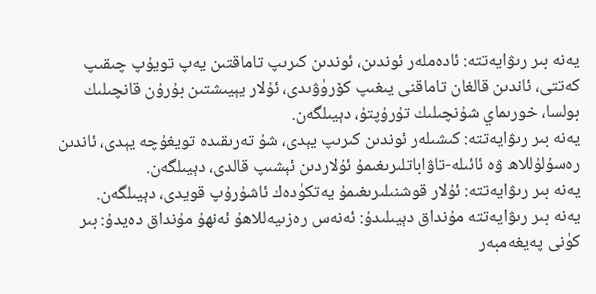يەنە بىر رىۋايەتتە: ئادەملەر ئوندىن، ئوندىن كىرىپ تاماقتىن يەپ تويۇپ چىقىپ كەتتى، ئاندىن قالغان تاماقنى يىغىپ كۆرۈۋىدى، ئۇلار يېيىشتىن بۇرۇن قانچىلىك بولسا، خورىماي شۇنچىلىك تۇرۇپتۇ، دېيىلگەن.
يەنە بىر رىۋايەتتە: كىشىلەر ئوندىن كىرىپ يېدى، شۇ تەرىقىدە تويغۇچە يېدى، ئاندىن رەسۇلۇللاھ ۋە ئائىلە-تاۋاباتلىرىغىمۇ ئۇلاردىن ئېشىپ قالدى، دېيىلگەن.
يەنە بىر رىۋايەتتە: ئۇلار قوشنىلىرىغىمۇ يەتكۈدەك ئاشۇرۇپ قويدى، دېيىلگەن.
يەنە بىر رىۋايەتتە مۇنداق دېيىلىدۇ: ئەنەس رەزىيەللاھۇ ئەنھۇ مۇنداق دەيدۇ: بىر كۈنى پەيغەمبەر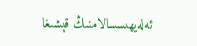ئەلەيھىسسالامنىڭ قېشىغا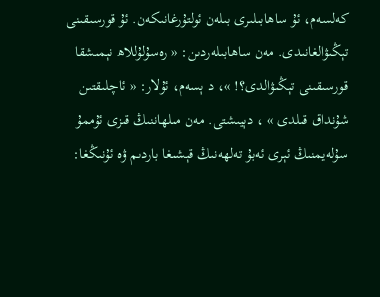كەلسەم، ئۇ ساھابىلىرى بىلەن ئولتۇرغانىكەن. ئۇ قورسىقىنى تېڭىۋالغانىدى. مەن ساھابىلەردىن: « رەسۇلۇللاھ نېمىشقا قورسىقىنى تېڭىۋالدى؟! »، د ېسەم، ئۇلار: « ئاچلىقتىن شۇنداق قىلدى » ، دېيىشتى. مەن مىلھاننىڭ قىزى ئۇممۇ سۇلەيمنىڭ ئېرى ئەبۇ تەلھەنىڭ قېشىغا باردىم ۋە ئۇنىڭغا: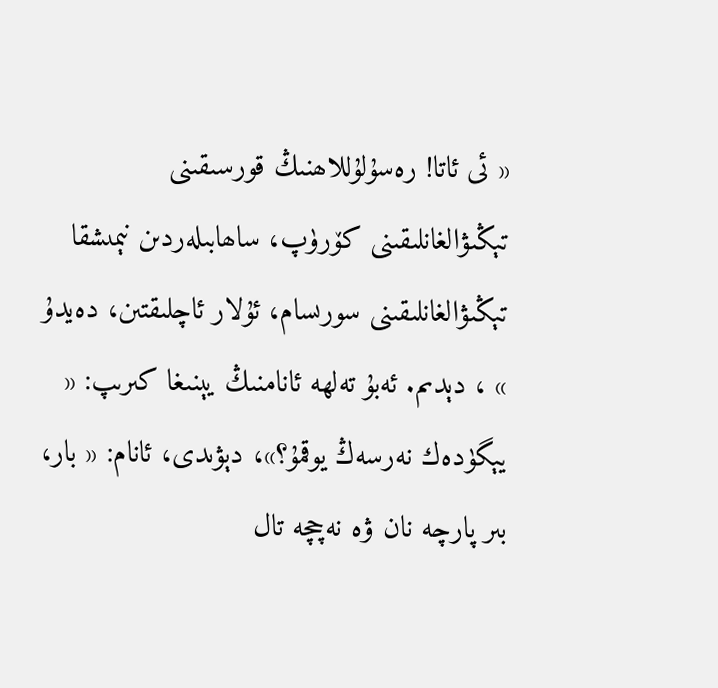« ئى ئاتا! رەسۇلۇللاھنىڭ قورسىقىنى تېڭىۋالغانلىقىنى كۆرۈپ، ساھابىلەردىن نېمىشقا تېڭىۋالغانلىقىنى سورىسام، ئۇلار ئاچلىقتىن، دەيدۇ » ، دېدىم. ئەبۇ تەلھە ئانامنىڭ يېنىغا كىرىپ: « يېگۈدەك نەرسەڭ يوقمۇ؟»، دېۋىدى، ئانام: « بار، بىر پارچە نان ۋە نەچچە تال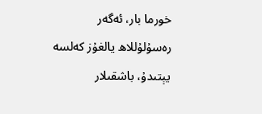خورما بار، ئەگەر رەسۇلۇللاھ يالغۇز كەلسە يېتىدۇ، باشقىلار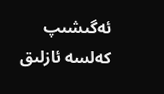ئەگىشىپ كەلسە ئازلىق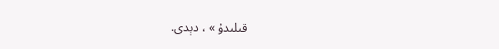قىلىدۇ » ، دېدى.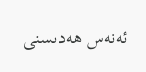ئەنەس ھەدىسنى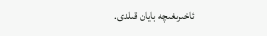ئاخىرىغىچە بايان قىلدى.